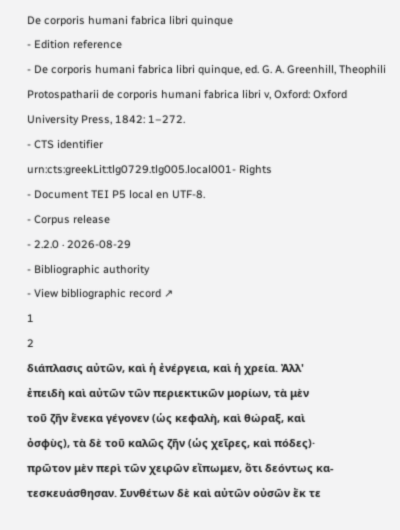De corporis humani fabrica libri quinque
- Edition reference
- De corporis humani fabrica libri quinque, ed. G. A. Greenhill, Theophili Protospatharii de corporis humani fabrica libri v, Oxford: Oxford University Press, 1842: 1–272.
- CTS identifier
urn:cts:greekLit:tlg0729.tlg005.local001- Rights
- Document TEI P5 local en UTF-8.
- Corpus release
- 2.2.0 · 2026-08-29
- Bibliographic authority
- View bibliographic record ↗
1
2
διάπλασις αὐτῶν, καὶ ἡ ἐνέργεια, καὶ ἡ χρεία. Ἀλλ'
ἐπειδὴ καὶ αὐτῶν τῶν περιεκτικῶν μορίων, τὰ μὲν
τοῦ ζῆν ἕνεκα γέγονεν (ὡς κεφαλὴ, καὶ θώραξ, καὶ
ὀσφὺς), τὰ δὲ τοῦ καλῶς ζῆν (ὡς χεῖρες, καὶ πόδες)·
πρῶτον μὲν περὶ τῶν χειρῶν εἴπωμεν, ὅτι δεόντως κα-
τεσκευάσθησαν. Συνθέτων δὲ καὶ αὐτῶν οὐσῶν ἔκ τε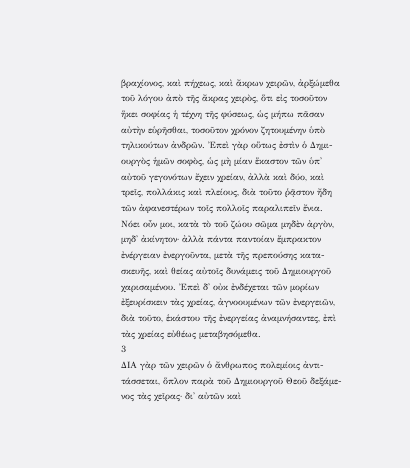βραχίονος, καὶ πήχεως, καὶ ἄκρων χειρῶν, ἀρξώμεθα
τοῦ λόγου ἀπὸ τῆς ἄκρας χειρὸς, ὅτι εἰς τοσοῦτον
ἥκει σοφίας ἡ τέχνη τῆς φύσεως, ὡς μήπω πᾶσαν
αὐτὴν εὑρῆσθαι, τοσοῦτον χρόνον ζητουμένην ὑπὸ
τηλικούτων ἀνδρῶν. Ἐπεὶ γὰρ οὕτως ἐστὶν ὁ Δημι-
ουργὸς ἡμῶν σοφὸς, ὡς μὴ μίαν ἕκαστον τῶν ὑπ'
αὐτοῦ γεγονότων ἔχειν χρείαν, ἀλλὰ καὶ δύο, καὶ
τρεῖς, πολλάκις καὶ πλείους, διὰ τοῦτο ῥᾷστον ἤδη
τῶν ἀφανεστέρων τοῖς πολλοῖς παραλιπεῖν ἔνια.
Νόει οὖν μοι, κατὰ τὸ τοῦ ζώου σῶμα μηδὲν ἀργὸν,
μηδ' ἀκίνητον· ἀλλὰ πάντα παντοίαν ἔμπρακτον
ἐνέργειαν ἐνεργοῦντα, μετὰ τῆς πρεπούσης κατα-
σκευῆς, καὶ θείας αὐτοῖς δυνάμεις τοῦ Δημιουργοῦ
χαρισαμένου. Ἐπεὶ δ' οὐκ ἐνδέχεται τῶν μορίων
ἐξευρίσκειν τὰς χρείας, ἀγνοουμένων τῶν ἐνεργειῶν,
διὰ τοῦτο, ἑκάστου τῆς ἐνεργείας ἀναμνήσαντες, ἐπὶ
τὰς χρείας εὐθέως μεταβησόμεθα.
3
ΔΙΑ γὰρ τῶν χειρῶν ὁ ἄνθρωπος πολεμίοις ἀντι-
τάσσεται, ὅπλον παρὰ τοῦ Δημιουργοῦ Θεοῦ δεξάμε-
νος τὰς χεῖρας· δι' αὐτῶν καὶ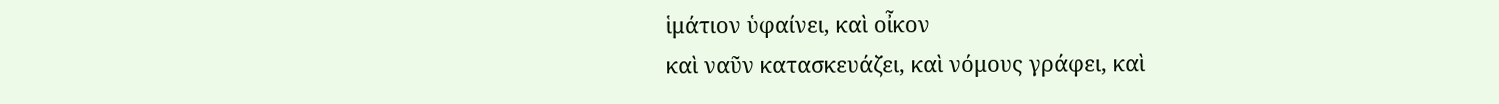ἱμάτιον ὑφαίνει, καὶ οἶκον
καὶ ναῦν κατασκευάζει, καὶ νόμους γράφει, καὶ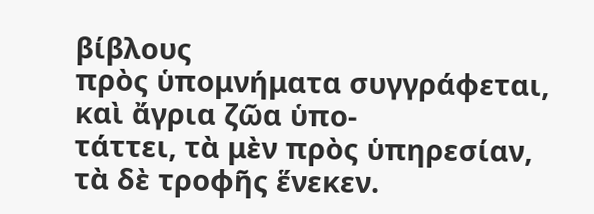βίβλους
πρὸς ὑπομνήματα συγγράφεται, καὶ ἄγρια ζῶα ὑπο-
τάττει, τὰ μὲν πρὸς ὑπηρεσίαν, τὰ δὲ τροφῆς ἕνεκεν.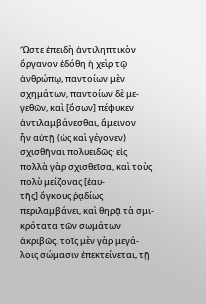Ὥστε ἐπειδὴ ἀντιληπτικὸν ὄργανον ἐδόθη ἡ χεὶρ τῷ
ἀνθρώπῳ, παντοίων μὲν σχημάτων, παντοίων δὲ με-
γεθῶν, καὶ [ὅσων] πέφυκεν ἀντιλαμβάνεσθαι, ἄμεινον
ἦν αὐτῇ (ὡς καὶ γέγονεν) σχισθῆναι πολυειδῶς· εἰς
πολλὰ γὰρ σχισθεῖσα, καὶ τοὺς πολὺ μείζονας [ἑαυ-
τῆς] ὄγκους ῥᾳδίως περιλαμβάνει, καὶ θηρᾷ τὰ σμι-
κρότατα τῶν σωμάτων ἀκριβῶς. τοῖς μὲν γὰρ μεγά-
λοις σώμασιν ἐπεκτείνεται, τῇ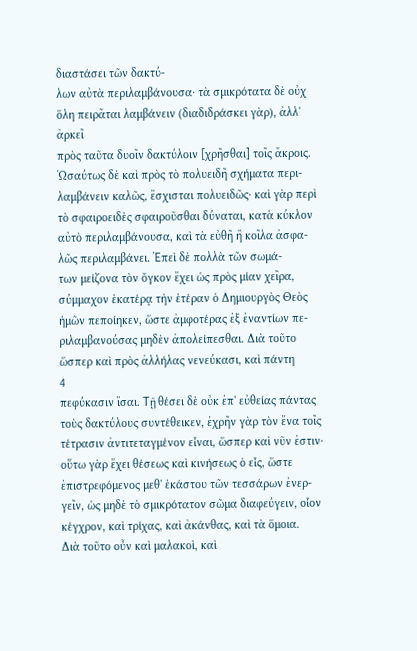διαστάσει τῶν δακτύ-
λων αὐτὰ περιλαμβάνουσα· τὰ σμικρότατα δὲ οὐχ
ὅλη πειρᾶται λαμβάνειν (διαδιδράσκει γὰρ), ἀλλ' ἀρκεῖ
πρὸς ταῦτα δυοῖν δακτύλοιν [χρῆσθαι] τοῖς ἄκροις.
Ὡσαύτως δὲ καὶ πρὸς τὸ πολυειδῆ σχήματα περι-
λαμβάνειν καλῶς, ἔσχισται πολυειδῶς· καὶ γὰρ περὶ
τὸ σφαιροειδὲς σφαιροῦσθαι δύναται, κατὰ κύκλον
αὐτὸ περιλαμβάνουσα, καὶ τὰ εὐθῆ ἢ κοῖλα ἀσφα-
λῶς περιλαμβάνει. Ἐπεὶ δὲ πολλὰ τῶν σωμά-
των μείζονα τὸν ὄγκον ἔχει ὡς πρὸς μίαν χεῖρα,
σύμμαχον ἑκατέρᾳ τὴν ἑτέραν ὁ Δημιουργὸς Θεὸς
ἡμῶν πεποίηκεν, ὥστε ἀμφοτέρας ἐξ ἐναντίων πε-
ριλαμβανούσας μηδὲν ἀπολείπεσθαι. Διὰ τοῦτο
ὥσπερ καὶ πρὸς ἀλλήλας νενεύκασι, καὶ πάντη
4
πεφύκασιν ἴσαι. Τῇ θέσει δὲ οὐκ ἐπ' εὐθείας πάντας
τοὺς δακτύλους συντέθεικεν, ἐχρῆν γὰρ τὸν ἕνα τοῖς
τέτρασιν ἀντιτεταγμένον εἶναι, ὥσπερ καὶ νῦν ἐστιν·
οὕτω γὰρ ἔχει θέσεως καὶ κινήσεως ὁ εἷς, ὥστε
ἐπιστρεφόμενος μεθ' ἑκάστου τῶν τεσσάρων ἐνερ-
γεῖν, ὡς μηδὲ τὸ σμικρότατον σῶμα διαφεύγειν, οἷον
κέγχρον, καὶ τρίχας, καὶ ἀκάνθας, καὶ τὰ ὅμοια.
Διὰ τοῦτο οὖν καὶ μαλακοὶ, καὶ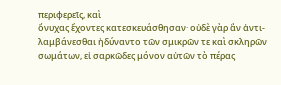περιφερεῖς, καὶ
ὄνυχας ἔχοντες κατεσκευάσθησαν· οὐδὲ γὰρ ἂν ἀντι-
λαμβάνεσθαι ἠδύναντο τῶν σμικρῶν τε καὶ σκληρῶν
σωμάτων, εἰ σαρκῶδες μόνον αὐτῶν τὸ πέρας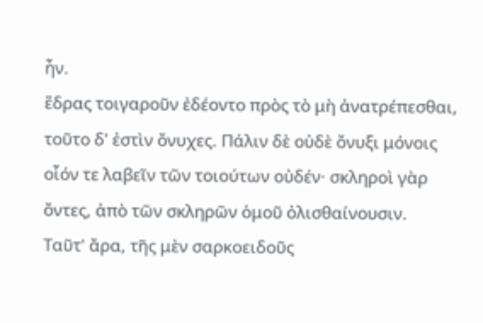ἦν.
ἕδρας τοιγαροῦν ἐδέοντο πρὸς τὸ μὴ ἀνατρέπεσθαι,
τοῦτο δ' ἐστὶν ὄνυχες. Πάλιν δὲ οὐδὲ ὄνυξι μόνοις
οἷόν τε λαβεῖν τῶν τοιούτων οὐδέν· σκληροὶ γὰρ
ὄντες, ἀπὸ τῶν σκληρῶν ὁμοῦ ὀλισθαίνουσιν.
Ταῦτ' ἄρα, τῆς μὲν σαρκοειδοῦς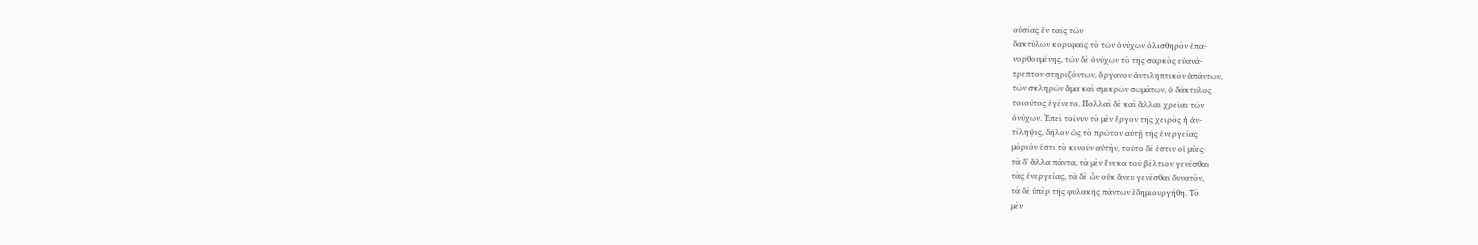οὐσίας ἐν ταῖς τῶν
δακτύλων κορυφαῖς τὸ τῶν ὀνύχων ὀλισθηρὸν ἐπα-
νορθουμένης, τῶν δὲ ὀνύχων τὸ τῆς σαρκὸς εὐανά-
τρεπτον στηριζόντων, ὄργανον ἀντιληπτικὸν ἁπάντων,
τῶν σκληρῶν ἅμα καὶ σμικρῶν σωμάτων, ὁ δάκτυλος
τοιοῦτος ἐγένετο. Πολλαὶ δὲ καὶ ἄλλαι χρεῖαι τῶν
ὀνύχων. Ἐπεὶ τοίνυν τὸ μὲν ἔργον τῆς χειρὸς ἡ ἀν-
τίληψις, δῆλον ὡς τὸ πρῶτον αὐτῇ τῆς ἐνεργείας
μόριόν ἐστι τὸ κινοῦν αὐτὴν, τοῦτο δέ ἐστιν οἱ μύες·
τὰ δ' ἄλλα πάντα, τὰ μὲν ἕνεκα τοῦ βέλτιον γενέσθαι
τὰς ἐνεργείας, τὰ δὲ ὧν οὐκ ἄνευ γενέσθαι δυνατὸν,
τὰ δὲ ὑπὲρ τῆς φυλακῆς πάντων ἐδημιουργήθη. Τὸ
μὲν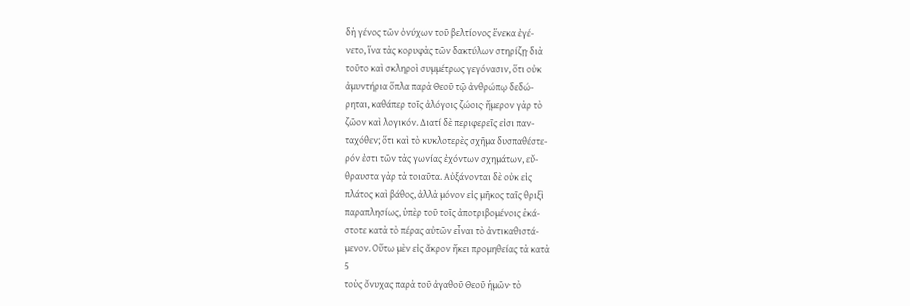δὴ γένος τῶν ὀνύχων τοῦ βελτίονος ἕνεκα ἐγέ-
νετο, ἵνα τὰς κορυφὰς τῶν δακτύλων στηρίζῃ· διὰ
τοῦτο καὶ σκληροὶ συμμέτρως γεγόνασιν, ὅτι οὐκ
ἀμυντήρια ὅπλα παρὰ Θεοῦ τῷ ἀνθρώπῳ δεδώ-
ρηται, καθάπερ τοῖς ἀλόγοις ζώοις· ἥμερον γὰρ τὸ
ζῶον καὶ λογικόν. Διατί δὲ περιφερεῖς εἰσι παν-
ταχόθεν; ὅτι καὶ τὸ κυκλοτερὲς σχῆμα δυσπαθέστε-
ρόν ἐστι τῶν τὰς γωνίας ἐχόντων σχημάτων, εὔ-
θραυστα γὰρ τὰ τοιαῦτα. Αὐξάνονται δὲ οὐκ εἰς
πλάτος καὶ βάθος, ἀλλὰ μόνον εἰς μῆκος ταῖς θριξὶ
παραπλησίως, ὑπὲρ τοῦ τοῖς ἀποτριβομένοις ἑκά-
στοτε κατὰ τὸ πέρας αὐτῶν εἶναι τὸ ἀντικαθιστά-
μενον. Οὕτω μὲν εἰς ἄκρον ἥκει προμηθείας τὰ κατὰ
5
τοὺς ὄνυχας παρὰ τοῦ ἀγαθοῦ Θεοῦ ἡμῶν· τὸ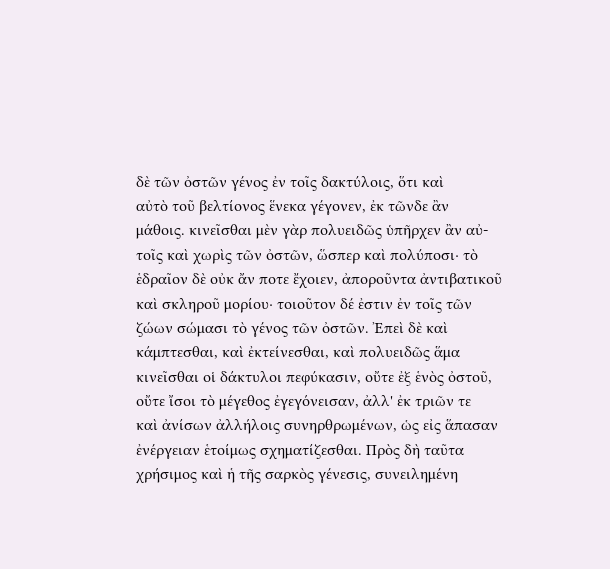δὲ τῶν ὀστῶν γένος ἐν τοῖς δακτύλοις, ὅτι καὶ
αὐτὸ τοῦ βελτίονος ἕνεκα γέγονεν, ἐκ τῶνδε ἂν
μάθοις. κινεῖσθαι μὲν γὰρ πολυειδῶς ὑπῆρχεν ἂν αὐ-
τοῖς καὶ χωρὶς τῶν ὀστῶν, ὥσπερ καὶ πολύποσι· τὸ
ἑδραῖον δὲ οὐκ ἄν ποτε ἔχοιεν, ἀποροῦντα ἀντιβατικοῦ
καὶ σκληροῦ μορίου· τοιοῦτον δέ ἐστιν ἐν τοῖς τῶν
ζώων σώμασι τὸ γένος τῶν ὀστῶν. Ἐπεὶ δὲ καὶ
κάμπτεσθαι, καὶ ἐκτείνεσθαι, καὶ πολυειδῶς ἅμα
κινεῖσθαι οἱ δάκτυλοι πεφύκασιν, οὔτε ἐξ ἑνὸς ὀστοῦ,
οὔτε ἴσοι τὸ μέγεθος ἐγεγόνεισαν, ἀλλ' ἐκ τριῶν τε
καὶ ἀνίσων ἀλλήλοις συνηρθρωμένων, ὡς εἰς ἅπασαν
ἐνέργειαν ἑτοίμως σχηματίζεσθαι. Πρὸς δὴ ταῦτα
χρήσιμος καὶ ἡ τῆς σαρκὸς γένεσις, συνειλημένη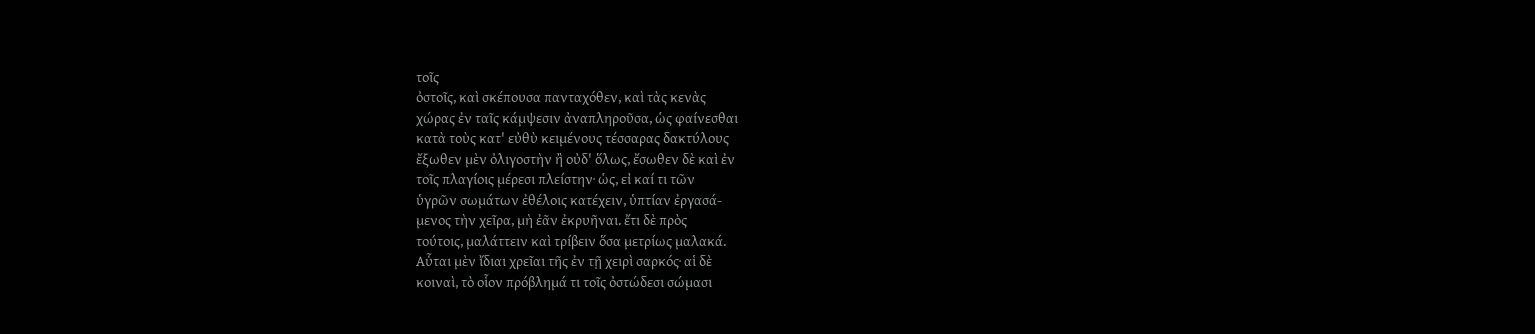τοῖς
ὀστοῖς, καὶ σκέπουσα πανταχόθεν, καὶ τὰς κενὰς
χώρας ἐν ταῖς κάμψεσιν ἀναπληροῦσα, ὡς φαίνεσθαι
κατὰ τοὺς κατ' εὐθὺ κειμένους τέσσαρας δακτύλους
ἔξωθεν μὲν ὀλιγοστὴν ἢ οὐδ' ὅλως, ἔσωθεν δὲ καὶ ἐν
τοῖς πλαγίοις μέρεσι πλείστην· ὡς, εἰ καί τι τῶν
ὑγρῶν σωμάτων ἐθέλοις κατέχειν, ὑπτίαν ἐργασά-
μενος τὴν χεῖρα, μὴ ἐᾶν ἐκρυῆναι. ἔτι δὲ πρὸς
τούτοις, μαλάττειν καὶ τρίβειν ὅσα μετρίως μαλακά.
Αὗται μὲν ἴδιαι χρεῖαι τῆς ἐν τῇ χειρὶ σαρκός· αἱ δὲ
κοιναὶ, τὸ οἷον πρόβλημά τι τοῖς ὀστώδεσι σώμασι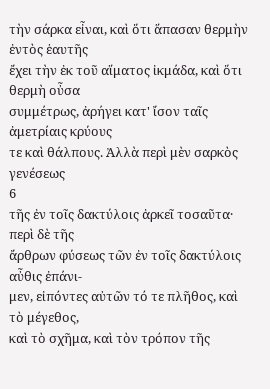τὴν σάρκα εἶναι, καὶ ὅτι ἅπασαν θερμὴν ἐντὸς ἑαυτῆς
ἔχει τὴν ἐκ τοῦ αἵματος ἰκμάδα, καὶ ὅτι θερμὴ οὖσα
συμμέτρως, ἀρήγει κατ' ἴσον ταῖς ἀμετρίαις κρύους
τε καὶ θάλπους. Ἀλλὰ περὶ μὲν σαρκὸς γενέσεως
6
τῆς ἐν τοῖς δακτύλοις ἀρκεῖ τοσαῦτα· περὶ δὲ τῆς
ἄρθρων φύσεως τῶν ἐν τοῖς δακτύλοις αὖθις ἐπάνι-
μεν, εἰπόντες αὐτῶν τό τε πλῆθος, καὶ τὸ μέγεθος,
καὶ τὸ σχῆμα, καὶ τὸν τρόπον τῆς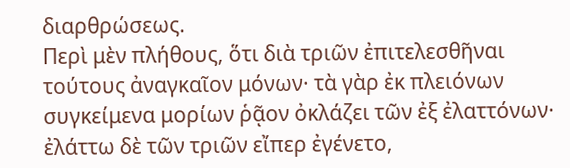διαρθρώσεως.
Περὶ μὲν πλήθους, ὅτι διὰ τριῶν ἐπιτελεσθῆναι
τούτους ἀναγκαῖον μόνων· τὰ γὰρ ἐκ πλειόνων
συγκείμενα μορίων ῥᾷον ὀκλάζει τῶν ἐξ ἐλαττόνων·
ἐλάττω δὲ τῶν τριῶν εἴπερ ἐγένετο,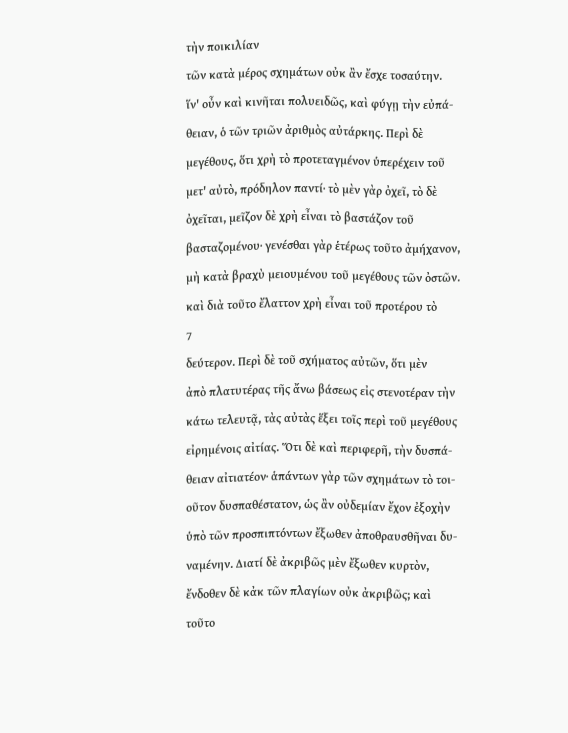τὴν ποικιλίαν
τῶν κατὰ μέρος σχημάτων οὐκ ἂν ἔσχε τοσαύτην.
ἵν' οὖν καὶ κινῆται πολυειδῶς, καὶ φύγῃ τὴν εὐπά-
θειαν, ὁ τῶν τριῶν ἀριθμὸς αὐτάρκης. Περὶ δὲ
μεγέθους, ὅτι χρὴ τὸ προτεταγμένον ὑπερέχειν τοῦ
μετ' αὐτὸ, πρόδηλον παντί· τὸ μὲν γὰρ ὀχεῖ, τὸ δὲ
ὀχεῖται, μεῖζον δὲ χρὴ εἶναι τὸ βαστάζον τοῦ
βασταζομένου· γενέσθαι γὰρ ἑτέρως τοῦτο ἀμήχανον,
μὴ κατὰ βραχὺ μειουμένου τοῦ μεγέθους τῶν ὀστῶν.
καὶ διὰ τοῦτο ἔλαττον χρὴ εἶναι τοῦ προτέρου τὸ
7
δεύτερον. Περὶ δὲ τοῦ σχήματος αὐτῶν, ὅτι μὲν
ἀπὸ πλατυτέρας τῆς ἄνω βάσεως εἰς στενοτέραν τὴν
κάτω τελευτᾷ, τὰς αὐτὰς ἕξει τοῖς περὶ τοῦ μεγέθους
εἰρημένοις αἰτίας. Ὅτι δὲ καὶ περιφερῆ, τὴν δυσπά-
θειαν αἰτιατέον· ἁπάντων γὰρ τῶν σχημάτων τὸ τοι-
οῦτον δυσπαθέστατον, ὡς ἂν οὐδεμίαν ἔχον ἐξοχὴν
ὑπὸ τῶν προσπιπτόντων ἔξωθεν ἀποθραυσθῆναι δυ-
ναμένην. Διατί δὲ ἀκριβῶς μὲν ἔξωθεν κυρτὸν,
ἔνδοθεν δὲ κἀκ τῶν πλαγίων οὐκ ἀκριβῶς; καὶ
τοῦτο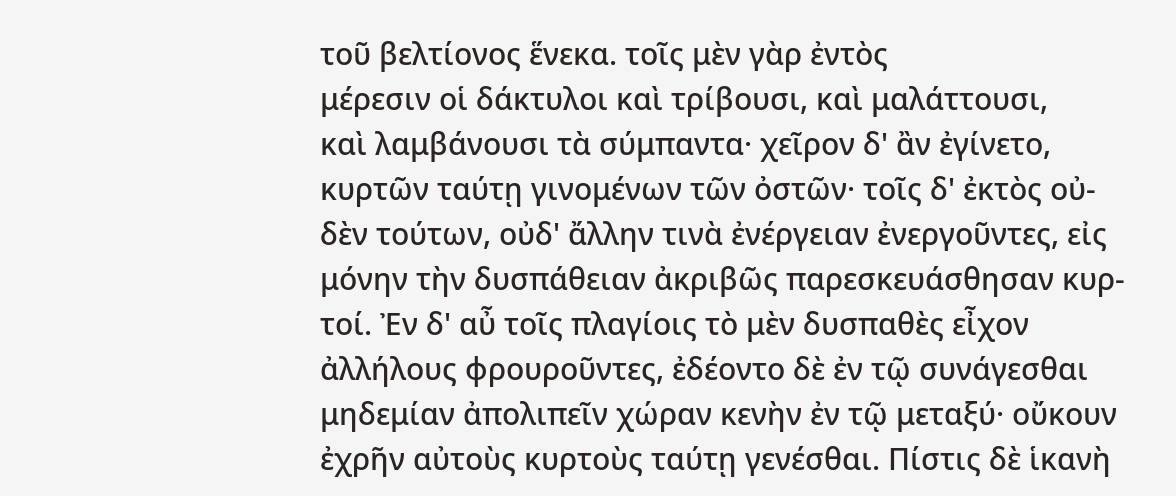τοῦ βελτίονος ἕνεκα. τοῖς μὲν γὰρ ἐντὸς
μέρεσιν οἱ δάκτυλοι καὶ τρίβουσι, καὶ μαλάττουσι,
καὶ λαμβάνουσι τὰ σύμπαντα· χεῖρον δ' ἂν ἐγίνετο,
κυρτῶν ταύτῃ γινομένων τῶν ὀστῶν· τοῖς δ' ἐκτὸς οὐ-
δὲν τούτων, οὐδ' ἄλλην τινὰ ἐνέργειαν ἐνεργοῦντες, εἰς
μόνην τὴν δυσπάθειαν ἀκριβῶς παρεσκευάσθησαν κυρ-
τοί. Ἐν δ' αὖ τοῖς πλαγίοις τὸ μὲν δυσπαθὲς εἶχον
ἀλλήλους φρουροῦντες, ἐδέοντο δὲ ἐν τῷ συνάγεσθαι
μηδεμίαν ἀπολιπεῖν χώραν κενὴν ἐν τῷ μεταξύ· οὔκουν
ἐχρῆν αὐτοὺς κυρτοὺς ταύτῃ γενέσθαι. Πίστις δὲ ἱκανὴ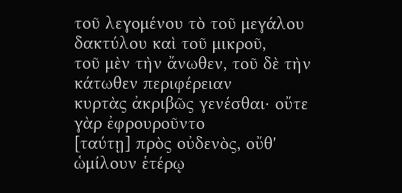τοῦ λεγομένου τὸ τοῦ μεγάλου δακτύλου καὶ τοῦ μικροῦ,
τοῦ μὲν τὴν ἄνωθεν, τοῦ δὲ τὴν κάτωθεν περιφέρειαν
κυρτὰς ἀκριβῶς γενέσθαι· οὔτε γὰρ ἐφρουροῦντο
[ταύτῃ] πρὸς οὐδενὸς, οὔθ' ὡμίλουν ἑτέρῳ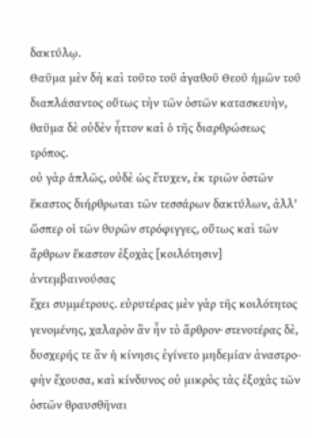δακτύλῳ.
Θαῦμα μὲν δὴ καὶ τοῦτο τοῦ ἀγαθοῦ Θεοῦ ἡμῶν τοῦ
διαπλάσαντος οὕτως τὴν τῶν ὀστῶν κατασκευὴν,
θαῦμα δὲ οὐδὲν ἧττον καὶ ὁ τῆς διαρθρώσεως τρόπος.
οὐ γὰρ ἁπλῶς, οὐδὲ ὡς ἔτυχεν, ἐκ τριῶν ὀστῶν
ἕκαστος διήρθρωται τῶν τεσσάρων δακτύλων, ἀλλ'
ὥσπερ οἱ τῶν θυρῶν στρόφιγγες, οὕτως καὶ τῶν
ἄρθρων ἕκαστον ἐξοχὰς [κοιλότησιν] ἀντεμβαινούσας
ἔχει συμμέτρους. εὐρυτέρας μὲν γὰρ τῆς κοιλότητος
γενομένης, χαλαρὸν ἂν ἦν τὸ ἄρθρον· στενοτέρας δὲ,
δυσχερής τε ἂν ἡ κίνησις ἐγίνετο μηδεμίαν ἀναστρο-
φὴν ἔχουσα, καὶ κίνδυνος οὐ μικρὸς τὰς ἐξοχὰς τῶν
ὀστῶν θραυσθῆναι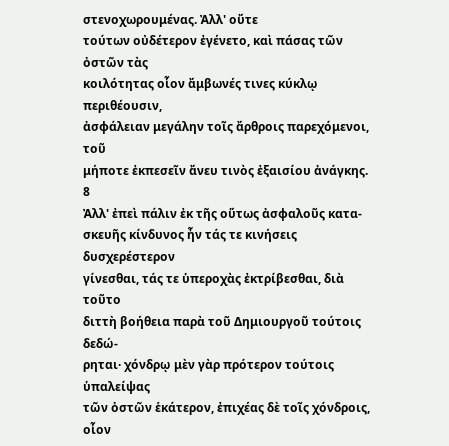στενοχωρουμένας. Ἀλλ' οὔτε
τούτων οὐδέτερον ἐγένετο, καὶ πάσας τῶν ὀστῶν τὰς
κοιλότητας οἷον ἄμβωνές τινες κύκλῳ περιθέουσιν,
ἀσφάλειαν μεγάλην τοῖς ἄρθροις παρεχόμενοι, τοῦ
μήποτε ἐκπεσεῖν ἄνευ τινὸς ἐξαισίου ἀνάγκης.
8
Ἀλλ' ἐπεὶ πάλιν ἐκ τῆς οὕτως ἀσφαλοῦς κατα-
σκευῆς κίνδυνος ἦν τάς τε κινήσεις δυσχερέστερον
γίνεσθαι, τάς τε ὑπεροχὰς ἐκτρίβεσθαι, διὰ τοῦτο
διττὴ βοήθεια παρὰ τοῦ Δημιουργοῦ τούτοις δεδώ-
ρηται· χόνδρῳ μὲν γὰρ πρότερον τούτοις ὑπαλείψας
τῶν ὀστῶν ἑκάτερον, ἐπιχέας δὲ τοῖς χόνδροις, οἷον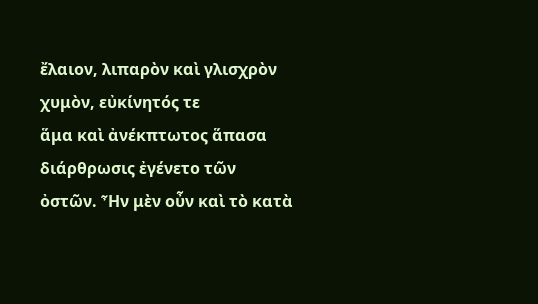ἔλαιον, λιπαρὸν καὶ γλισχρὸν χυμὸν, εὐκίνητός τε
ἅμα καὶ ἀνέκπτωτος ἅπασα διάρθρωσις ἐγένετο τῶν
ὀστῶν. Ἦν μὲν οὖν καὶ τὸ κατὰ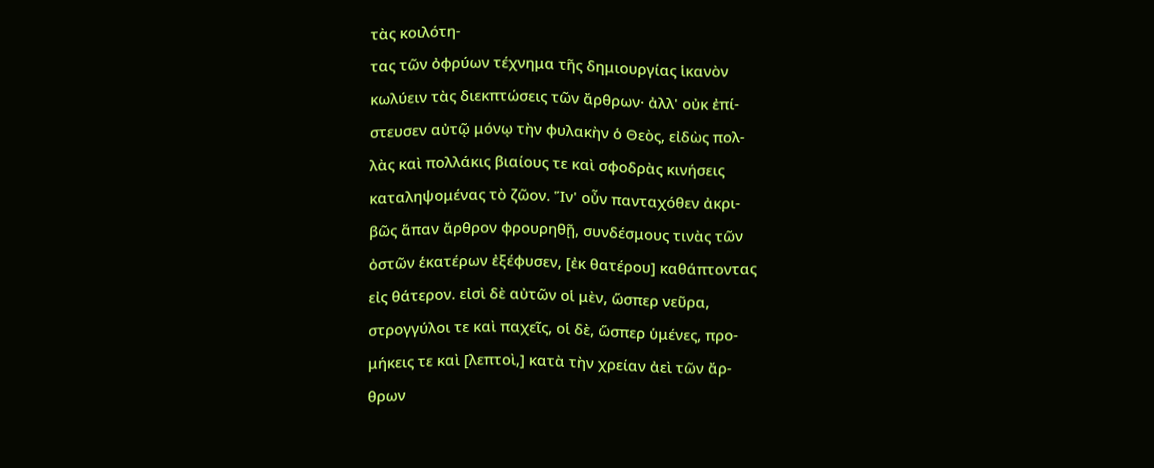τὰς κοιλότη-
τας τῶν ὀφρύων τέχνημα τῆς δημιουργίας ἱκανὸν
κωλύειν τὰς διεκπτώσεις τῶν ἄρθρων· ἀλλ' οὐκ ἐπί-
στευσεν αὐτῷ μόνῳ τὴν φυλακὴν ὁ Θεὸς, εἰδὼς πολ-
λὰς καὶ πολλάκις βιαίους τε καὶ σφοδρὰς κινήσεις
καταληψομένας τὸ ζῶον. Ἵν' οὖν πανταχόθεν ἀκρι-
βῶς ἅπαν ἄρθρον φρουρηθῇ, συνδέσμους τινὰς τῶν
ὀστῶν ἑκατέρων ἐξέφυσεν, [ἐκ θατέρου] καθάπτοντας
εἰς θάτερον. εἰσὶ δὲ αὐτῶν οἱ μὲν, ὥσπερ νεῦρα,
στρογγύλοι τε καὶ παχεῖς, οἱ δὲ, ὥσπερ ὑμένες, προ-
μήκεις τε καὶ [λεπτοὶ,] κατὰ τὴν χρείαν ἀεὶ τῶν ἄρ-
θρων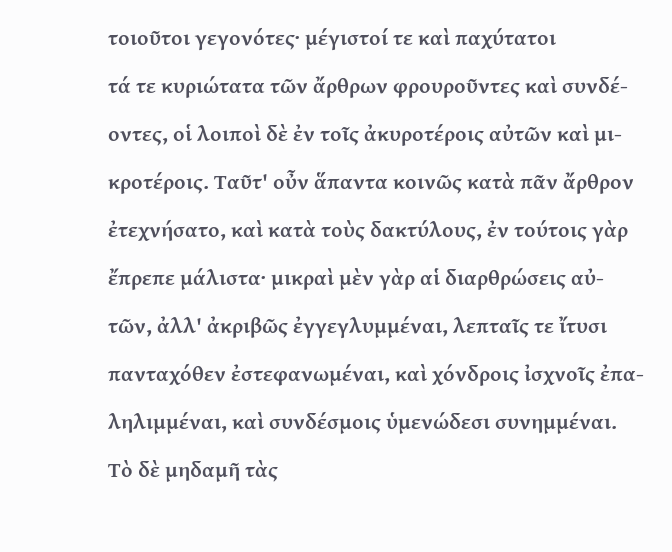τοιοῦτοι γεγονότες· μέγιστοί τε καὶ παχύτατοι
τά τε κυριώτατα τῶν ἄρθρων φρουροῦντες καὶ συνδέ-
οντες, οἱ λοιποὶ δὲ ἐν τοῖς ἀκυροτέροις αὐτῶν καὶ μι-
κροτέροις. Ταῦτ' οὖν ἅπαντα κοινῶς κατὰ πᾶν ἄρθρον
ἐτεχνήσατο, καὶ κατὰ τοὺς δακτύλους, ἐν τούτοις γὰρ
ἔπρεπε μάλιστα· μικραὶ μὲν γὰρ αἱ διαρθρώσεις αὐ-
τῶν, ἀλλ' ἀκριβῶς ἐγγεγλυμμέναι, λεπταῖς τε ἴτυσι
πανταχόθεν ἐστεφανωμέναι, καὶ χόνδροις ἰσχνοῖς ἐπα-
ληλιμμέναι, καὶ συνδέσμοις ὑμενώδεσι συνημμέναι.
Τὸ δὲ μηδαμῆ τὰς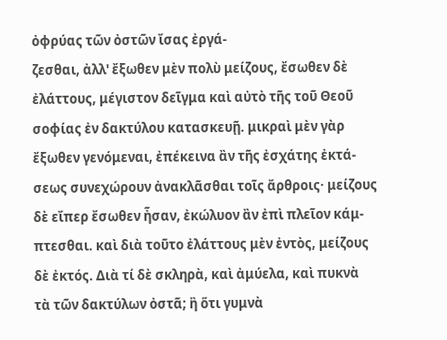ὀφρύας τῶν ὀστῶν ἴσας ἐργά-
ζεσθαι, ἀλλ' ἔξωθεν μὲν πολὺ μείζους, ἔσωθεν δὲ
ἐλάττους, μέγιστον δεῖγμα καὶ αὐτὸ τῆς τοῦ Θεοῦ
σοφίας ἐν δακτύλου κατασκευῇ. μικραὶ μὲν γὰρ
ἔξωθεν γενόμεναι, ἐπέκεινα ἂν τῆς ἐσχάτης ἐκτά-
σεως συνεχώρουν ἀνακλᾶσθαι τοῖς ἄρθροις· μείζους
δὲ εἴπερ ἔσωθεν ἦσαν, ἐκώλυον ἂν ἐπὶ πλεῖον κάμ-
πτεσθαι. καὶ διὰ τοῦτο ἐλάττους μὲν ἐντὸς, μείζους
δὲ ἐκτός. Διὰ τί δὲ σκληρὰ, καὶ ἀμύελα, καὶ πυκνὰ
τὰ τῶν δακτύλων ὀστᾶ; ἢ ὅτι γυμνὰ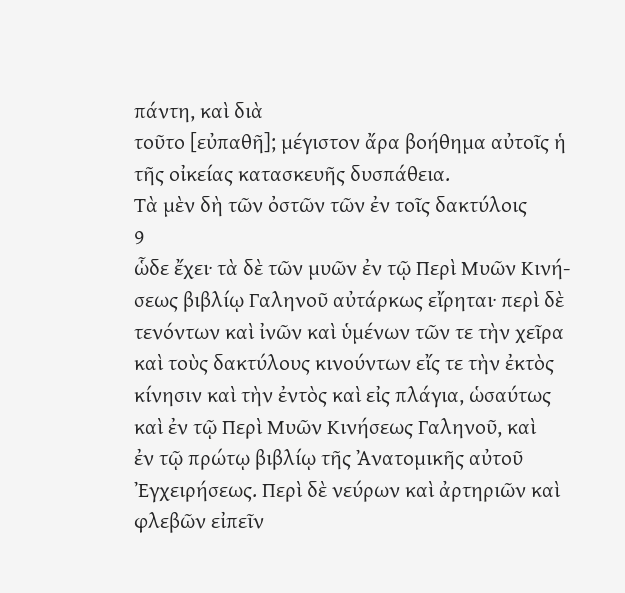πάντη, καὶ διὰ
τοῦτο [εὐπαθῆ]; μέγιστον ἄρα βοήθημα αὐτοῖς ἡ
τῆς οἰκείας κατασκευῆς δυσπάθεια.
Τὰ μὲν δὴ τῶν ὀστῶν τῶν ἐν τοῖς δακτύλοις
9
ὧδε ἔχει· τὰ δὲ τῶν μυῶν ἐν τῷ Περὶ Μυῶν Κινή-
σεως βιβλίῳ Γαληνοῦ αὐτάρκως εἴρηται· περὶ δὲ
τενόντων καὶ ἰνῶν καὶ ὑμένων τῶν τε τὴν χεῖρα
καὶ τοὺς δακτύλους κινούντων εἴς τε τὴν ἐκτὸς
κίνησιν καὶ τὴν ἐντὸς καὶ εἰς πλάγια, ὡσαύτως
καὶ ἐν τῷ Περὶ Μυῶν Κινήσεως Γαληνοῦ, καὶ
ἐν τῷ πρώτῳ βιβλίῳ τῆς Ἀνατομικῆς αὐτοῦ
Ἐγχειρήσεως. Περὶ δὲ νεύρων καὶ ἀρτηριῶν καὶ
φλεβῶν εἰπεῖν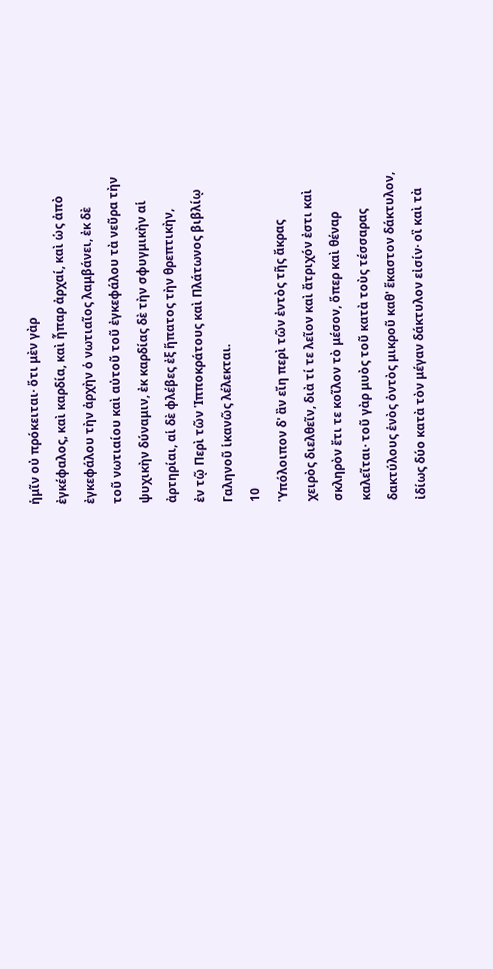ἡμῖν οὐ πρόκειται· ὅτι μὲν γὰρ
ἐγκέφαλος, καὶ καρδία, καὶ ἧπαρ ἀρχαί, καὶ ὡς ἀπὸ
ἐγκεφάλου τὴν ἀρχὴν ὁ νωτιαῖος λαμβάνει, ἐκ δὲ
τοῦ νωτιαίου καὶ αὐτοῦ τοῦ ἐγκεφάλου τὰ νεῦρα τὴν
ψυχικὴν δύναμιν, ἐκ καρδίας δὲ τὴν σφυγμικὴν αἱ
ἀρτηρίαι, αἱ δὲ φλέβες ἐξ ἥπατος τὴν θρεπτικὴν,
ἐν τῷ Περὶ τῶν Ἱπποκράτους καὶ Πλάτωνος βιβλίῳ
Γαληνοῦ ἱκανῶς λέλεκται.
10
Ὑπόλοιπον δ' ἂν εἴη περὶ τῶν ἐντὸς τῆς ἄκρας
χειρὸς διελθεῖν, διὰ τί τε λεῖον καὶ ἄτριχόν ἐστι καὶ
σκληρὸν ἔτι τε κοῖλον τὸ μέσον, ὅπερ καὶ θέναρ
καλεῖται· τοῦ γὰρ μυὸς τοῦ κατὰ τοὺς τέσσαρας
δακτύλους ἑνὸς ὀντὸς μικροῦ καθ' ἕκαστον δάκτυλον,
ἰδίως δύο κατὰ τὸν μέγαν δάκτυλον εἰσίν· οἳ καὶ τὰ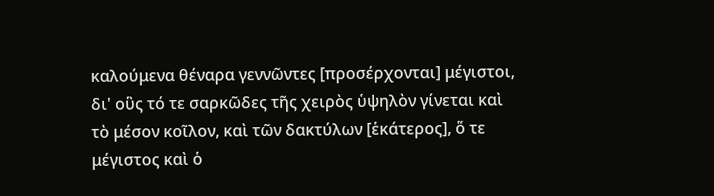καλούμενα θέναρα γεννῶντες [προσέρχονται] μέγιστοι,
δι' οὓς τό τε σαρκῶδες τῆς χειρὸς ὑψηλὸν γίνεται καὶ
τὸ μέσον κοῖλον, καὶ τῶν δακτύλων [ἑκάτερος], ὅ τε
μέγιστος καὶ ὁ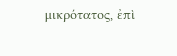μικρότατος, ἐπὶ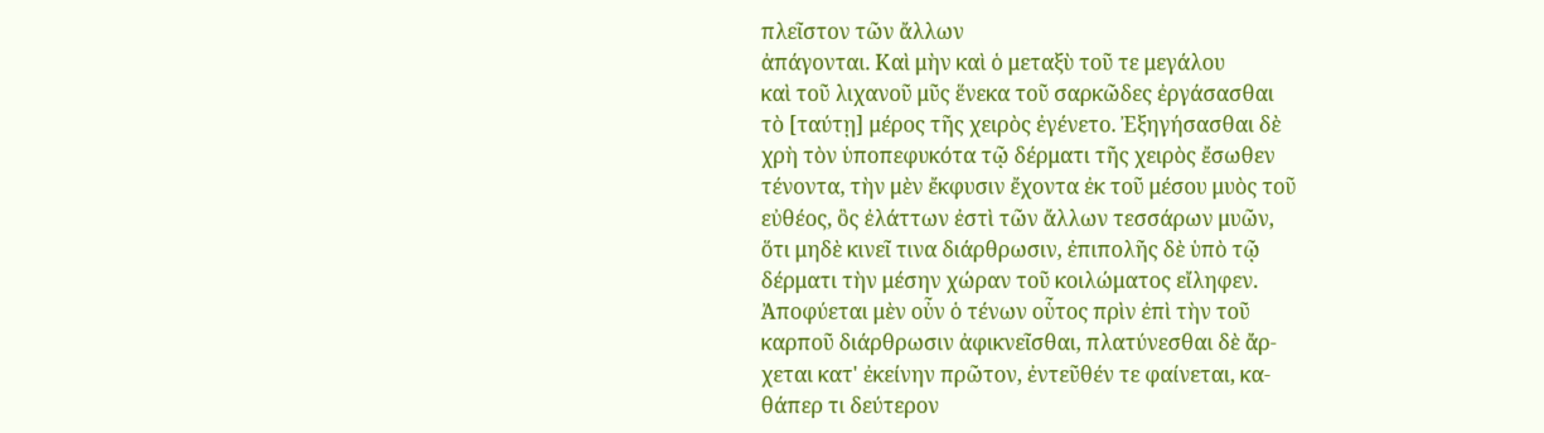πλεῖστον τῶν ἄλλων
ἀπάγονται. Καὶ μὴν καὶ ὁ μεταξὺ τοῦ τε μεγάλου
καὶ τοῦ λιχανοῦ μῦς ἕνεκα τοῦ σαρκῶδες ἐργάσασθαι
τὸ [ταύτῃ] μέρος τῆς χειρὸς ἐγένετο. Ἐξηγήσασθαι δὲ
χρὴ τὸν ὑποπεφυκότα τῷ δέρματι τῆς χειρὸς ἔσωθεν
τένοντα, τὴν μὲν ἔκφυσιν ἔχοντα ἐκ τοῦ μέσου μυὸς τοῦ
εὐθέος, ὃς ἐλάττων ἐστὶ τῶν ἄλλων τεσσάρων μυῶν,
ὅτι μηδὲ κινεῖ τινα διάρθρωσιν, ἐπιπολῆς δὲ ὑπὸ τῷ
δέρματι τὴν μέσην χώραν τοῦ κοιλώματος εἴληφεν.
Ἀποφύεται μὲν οὖν ὁ τένων οὗτος πρὶν ἐπὶ τὴν τοῦ
καρποῦ διάρθρωσιν ἀφικνεῖσθαι, πλατύνεσθαι δὲ ἄρ-
χεται κατ' ἐκείνην πρῶτον, ἐντεῦθέν τε φαίνεται, κα-
θάπερ τι δεύτερον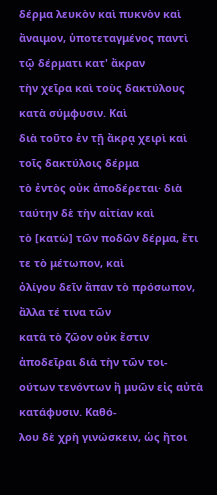δέρμα λευκὸν καὶ πυκνὸν καὶ
ἄναιμον, ὑποτεταγμένος παντὶ τῷ δέρματι κατ' ἄκραν
τὴν χεῖρα καὶ τοὺς δακτύλους κατὰ σύμφυσιν. Καὶ
διὰ τοῦτο ἐν τῇ ἄκρᾳ χειρὶ καὶ τοῖς δακτύλοις δέρμα
τὸ ἐντὸς οὐκ ἀποδέρεται· διὰ ταύτην δὲ τὴν αἰτίαν καὶ
τὸ [κατὼ] τῶν ποδῶν δέρμα, ἔτι τε τὸ μέτωπον, καὶ
ὀλίγου δεῖν ἅπαν τὸ πρόσωπον, ἄλλα τέ τινα τῶν
κατὰ τὸ ζῶον οὐκ ἔστιν ἀποδεῖραι διὰ τὴν τῶν τοι-
ούτων τενόντων ἢ μυῶν εἰς αὐτὰ κατάφυσιν. Καθό-
λου δὲ χρὴ γινώσκειν, ὡς ἤτοι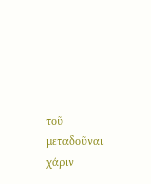τοῦ μεταδοῦναι χάριν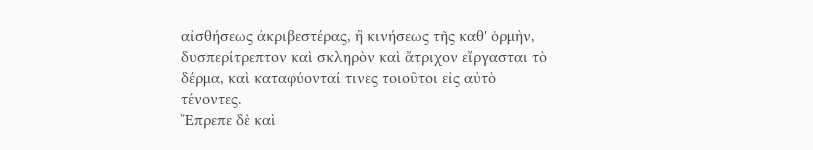αἰσθήσεως ἀκριβεστέρας, ἢ κινήσεως τῆς καθ' ὁρμὴν,
δυσπερίτρεπτον καὶ σκληρὸν καὶ ἄτριχον εἴργασται τὸ
δέρμα, καὶ καταφύονταί τινες τοιοῦτοι εἰς αὐτὸ τένοντες.
Ἔπρεπε δὲ καὶ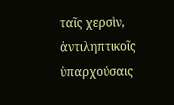ταῖς χερσὶν, ἀντιληπτικοῖς ὑπαρχούσαις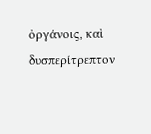ὀργάνοις, καὶ δυσπερίτρεπτον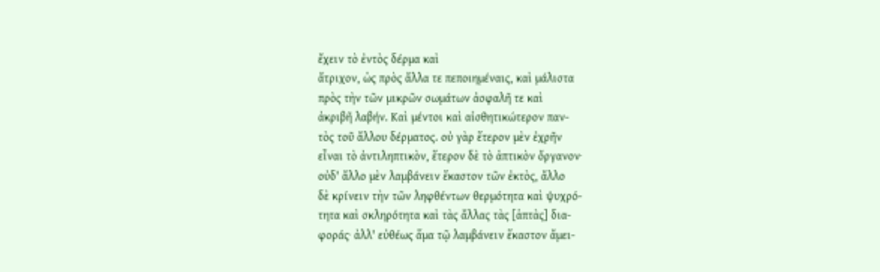ἔχειν τὸ ἐντὸς δέρμα καὶ
ἄτριχον, ὡς πρὸς ἄλλα τε πεποιημέναις, καὶ μάλιστα
πρὸς τὴν τῶν μικρῶν σωμάτων ἀσφαλῆ τε καὶ
ἀκριβῆ λαβήν. Καὶ μέντοι καὶ αἰσθητικώτερον παν-
τὸς τοῦ ἄλλου δέρματος. οὐ γὰρ ἕτερον μὲν ἐχρῆν
εἶναι τὸ ἀντιληπτικὸν, ἕτερον δὲ τὸ ἁπτικὸν ὄργανον·
οὐδ' ἄλλο μὲν λαμβάνειν ἕκαστον τῶν ἐκτὸς, ἄλλο
δὲ κρίνειν τὴν τῶν ληφθέντων θερμότητα καὶ ψυχρό-
τητα καὶ σκληρότητα καὶ τὰς ἄλλας τὰς [ἁπτὰς] δια-
φοράς· ἀλλ' εὐθέως ἅμα τῷ λαμβάνειν ἕκαστον ἄμει-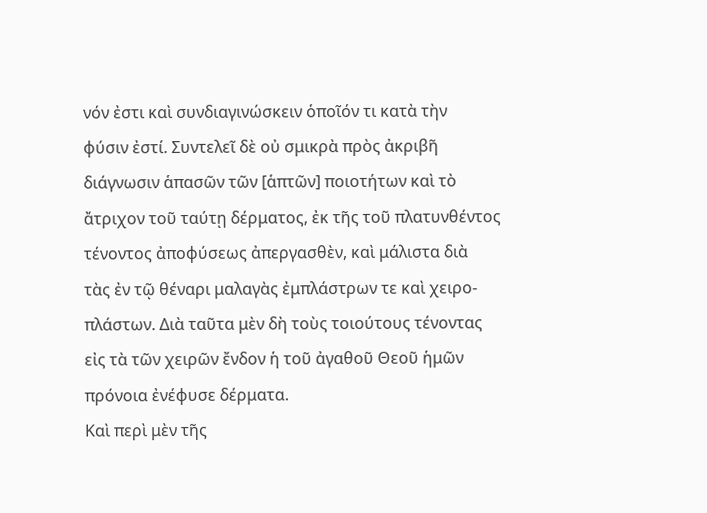νόν ἐστι καὶ συνδιαγινώσκειν ὁποῖόν τι κατὰ τὴν
φύσιν ἐστί. Συντελεῖ δὲ οὐ σμικρὰ πρὸς ἀκριβῆ
διάγνωσιν ἁπασῶν τῶν [ἁπτῶν] ποιοτήτων καὶ τὸ
ἄτριχον τοῦ ταύτῃ δέρματος, ἐκ τῆς τοῦ πλατυνθέντος
τένοντος ἀποφύσεως ἀπεργασθὲν, καὶ μάλιστα διὰ
τὰς ἐν τῷ θέναρι μαλαγὰς ἐμπλάστρων τε καὶ χειρο-
πλάστων. Διὰ ταῦτα μὲν δὴ τοὺς τοιούτους τένοντας
εἰς τὰ τῶν χειρῶν ἔνδον ἡ τοῦ ἀγαθοῦ Θεοῦ ἡμῶν
πρόνοια ἐνέφυσε δέρματα.
Καὶ περὶ μὲν τῆς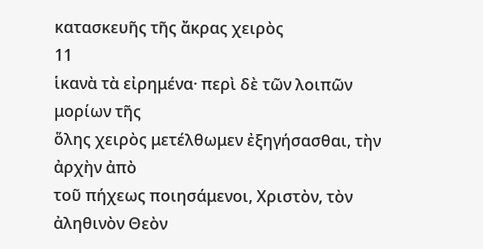κατασκευῆς τῆς ἄκρας χειρὸς
11
ἱκανὰ τὰ εἰρημένα· περὶ δὲ τῶν λοιπῶν μορίων τῆς
ὅλης χειρὸς μετέλθωμεν ἐξηγήσασθαι, τὴν ἀρχὴν ἀπὸ
τοῦ πήχεως ποιησάμενοι, Χριστὸν, τὸν ἀληθινὸν Θεὸν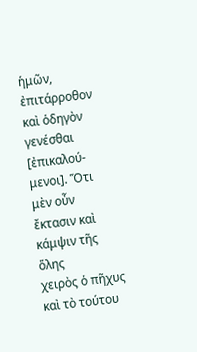ἡμῶν, ἐπιτάρροθον καὶ ὁδηγὸν γενέσθαι [ἐπικαλού-
μενοι]. Ὅτι μὲν οὖν ἔκτασιν καὶ κάμψιν τῆς ὅλης
χειρὸς ὁ πῆχυς καὶ τὸ τούτου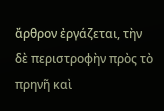ἄρθρον ἐργάζεται, τὴν
δὲ περιστροφὴν πρὸς τὸ πρηνῆ καὶ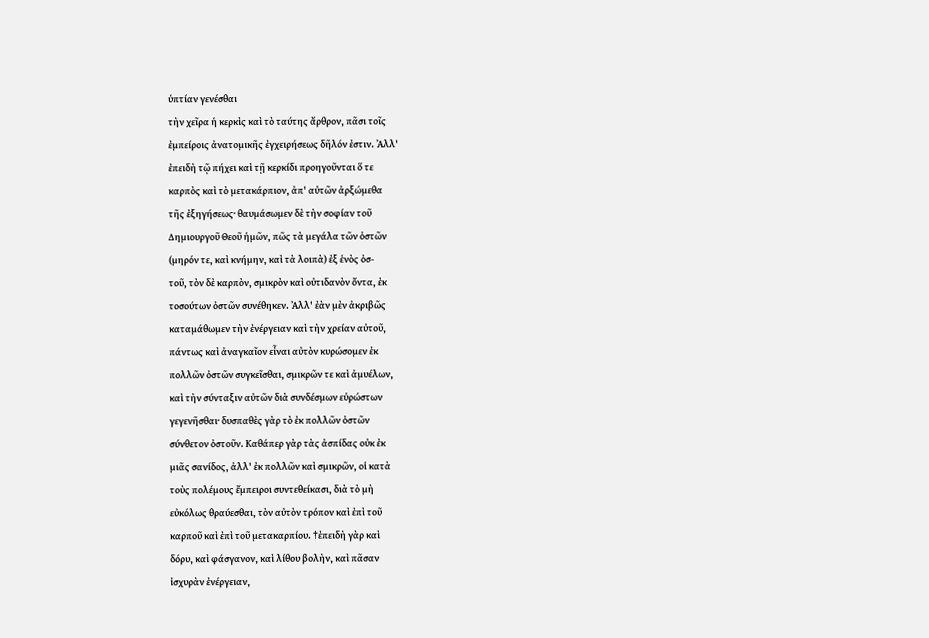ὑπτίαν γενέσθαι
τὴν χεῖρα ἡ κερκὶς καὶ τὸ ταύτης ἄρθρον, πᾶσι τοῖς
ἐμπείροις ἀνατομικῆς ἐγχειρήσεως δῆλόν ἐστιν. Ἀλλ'
ἐπειδὴ τῷ πήχει καὶ τῇ κερκίδι προηγοῦνται ὅ τε
καρπὸς καὶ τὸ μετακάρπιον, ἀπ' αὐτῶν ἀρξώμεθα
τῆς ἐξηγήσεως· θαυμάσωμεν δὲ τὴν σοφίαν τοῦ
Δημιουργοῦ Θεοῦ ἡμῶν, πῶς τὰ μεγάλα τῶν ὀστῶν
(μηρόν τε, καὶ κνήμην, καὶ τὰ λοιπὰ) ἐξ ἑνὸς ὀσ-
τοῦ, τὸν δὲ καρπὸν, σμικρὸν καὶ οὐτιδανὸν ὄντα, ἐκ
τοσούτων ὀστῶν συνέθηκεν. Ἀλλ' ἐὰν μὲν ἀκριβῶς
καταμάθωμεν τὴν ἐνέργειαν καὶ τὴν χρείαν αὐτοῦ,
πάντως καὶ ἀναγκαῖον εἶναι αὐτὸν κυρώσομεν ἐκ
πολλῶν ὀστῶν συγκεῖσθαι, σμικρῶν τε καὶ ἀμυέλων,
καὶ τὴν σύνταξιν αὐτῶν διὰ συνδέσμων εὐρώστων
γεγενῆσθαι· δυσπαθὲς γὰρ τὸ ἐκ πολλῶν ὀστῶν
σύνθετον ὀστοῦν. Καθάπερ γὰρ τὰς ἀσπίδας οὐκ ἐκ
μιᾶς σανίδος, ἀλλ' ἐκ πολλῶν καὶ σμικρῶν, οἱ κατὰ
τοὺς πολέμους ἔμπειροι συντεθείκασι, διὰ τὸ μὴ
εὐκόλως θραύεσθαι, τὸν αὐτὸν τρόπον καὶ ἐπὶ τοῦ
καρποῦ καὶ ἐπὶ τοῦ μετακαρπίου. †ἐπειδὴ γὰρ καὶ
δόρυ, καὶ φάσγανον, καὶ λίθου βολὴν, καὶ πᾶσαν
ἰσχυρὰν ἐνέργειαν,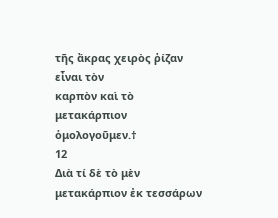τῆς ἄκρας χειρὸς ῥίζαν εἶναι τὸν
καρπὸν καὶ τὸ μετακάρπιον ὁμολογοῦμεν.†
12
Διὰ τί δὲ τὸ μὲν μετακάρπιον ἐκ τεσσάρων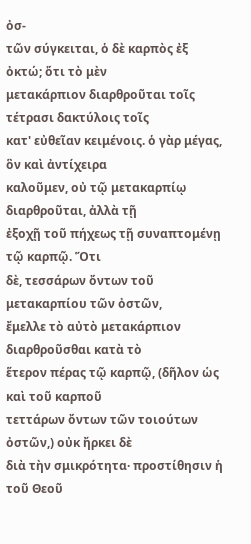ὀσ-
τῶν σύγκειται, ὁ δὲ καρπὸς ἐξ ὀκτώ; ὅτι τὸ μὲν
μετακάρπιον διαρθροῦται τοῖς τέτρασι δακτύλοις τοῖς
κατ' εὐθεῖαν κειμένοις. ὁ γὰρ μέγας, ὃν καὶ ἀντίχειρα
καλοῦμεν, οὐ τῷ μετακαρπίῳ διαρθροῦται, ἀλλὰ τῇ
ἐξοχῇ τοῦ πήχεως τῇ συναπτομένῃ τῷ καρπῷ. Ὅτι
δὲ, τεσσάρων ὄντων τοῦ μετακαρπίου τῶν ὀστῶν,
ἔμελλε τὸ αὐτὸ μετακάρπιον διαρθροῦσθαι κατὰ τὸ
ἕτερον πέρας τῷ καρπῷ, (δῆλον ὡς καὶ τοῦ καρποῦ
τεττάρων ὄντων τῶν τοιούτων ὀστῶν,) οὐκ ἤρκει δὲ
διὰ τὴν σμικρότητα· προστίθησιν ἡ τοῦ Θεοῦ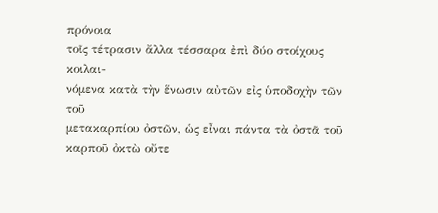πρόνοια
τοῖς τέτρασιν ἄλλα τέσσαρα ἐπὶ δύο στοίχους κοιλαι-
νόμενα κατὰ τὴν ἕνωσιν αὐτῶν εἰς ὑποδοχὴν τῶν τοῦ
μετακαρπίου ὀστῶν, ὡς εἶναι πάντα τὰ ὀστᾶ τοῦ
καρποῦ ὀκτὼ οὔτε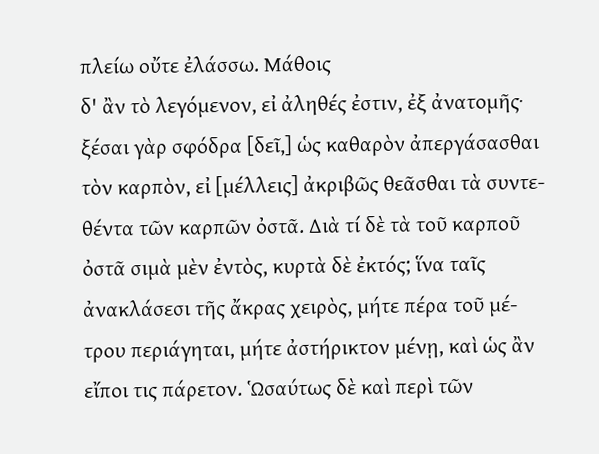πλείω οὔτε ἐλάσσω. Μάθοις
δ' ἂν τὸ λεγόμενον, εἰ ἀληθές ἐστιν, ἐξ ἀνατομῆς·
ξέσαι γὰρ σφόδρα [δεῖ,] ὡς καθαρὸν ἀπεργάσασθαι
τὸν καρπὸν, εἰ [μέλλεις] ἀκριβῶς θεᾶσθαι τὰ συντε-
θέντα τῶν καρπῶν ὀστᾶ. Διὰ τί δὲ τὰ τοῦ καρποῦ
ὀστᾶ σιμὰ μὲν ἐντὸς, κυρτὰ δὲ ἐκτός; ἵνα ταῖς
ἀνακλάσεσι τῆς ἄκρας χειρὸς, μήτε πέρα τοῦ μέ-
τρου περιάγηται, μήτε ἀστήρικτον μένῃ, καὶ ὡς ἂν
εἴποι τις πάρετον. Ὡσαύτως δὲ καὶ περὶ τῶν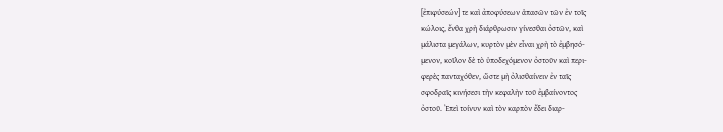[ἐπιφύσεών] τε καὶ ἀποφύσεων ἁπασῶν τῶν ἐν τοῖς
κώλοις, ἔνθα χρὴ διάρθρωσιν γίνεσθαι ὀστῶν, καὶ
μάλιστα μεγάλων, κυρτὸν μὲν εἶναι χρὴ τὸ ἐμβησό-
μενον, κοῖλον δὲ τὸ ὑποδεχόμενον ὀστοῦν καὶ περι-
φερὲς πανταχόθεν, ὥστε μὴ ὀλισθαίνειν ἐν ταῖς
σφοδραῖς κινήσεσι τὴν κεφαλὴν τοῦ ἐμβαίνοντος
ὀστοῦ. Ἐπεὶ τοίνυν καὶ τὸν καρπὸν ἔδει διαρ-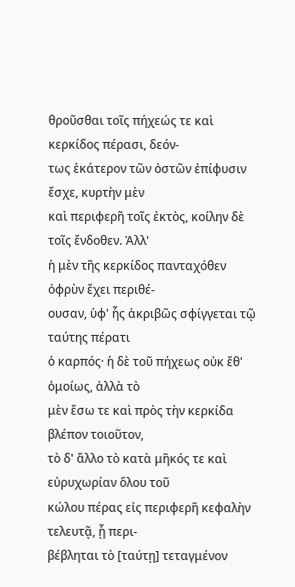θροῦσθαι τοῖς πήχεώς τε καὶ κερκίδος πέρασι, δεόν-
τως ἑκάτερον τῶν ὀστῶν ἐπίφυσιν ἔσχε, κυρτὴν μὲν
καὶ περιφερῆ τοῖς ἐκτὸς, κοίλην δὲ τοῖς ἔνδοθεν. Ἀλλ'
ἡ μὲν τῆς κερκίδος πανταχόθεν ὀφρὺν ἔχει περιθέ-
ουσαν, ὑφ' ἧς ἀκριβῶς σφίγγεται τῷ ταύτης πέρατι
ὁ καρπός· ἡ δὲ τοῦ πήχεως οὐκ ἔθ' ὁμοίως, ἀλλὰ τὸ
μὲν ἔσω τε καὶ πρὸς τὴν κερκίδα βλέπον τοιοῦτον,
τὸ δ' ἄλλο τὸ κατὰ μῆκός τε καὶ εὐρυχωρίαν ὅλου τοῦ
κώλου πέρας εἰς περιφερῆ κεφαλὴν τελευτᾷ, ᾗ περι-
βέβληται τὸ [ταύτῃ] τεταγμένον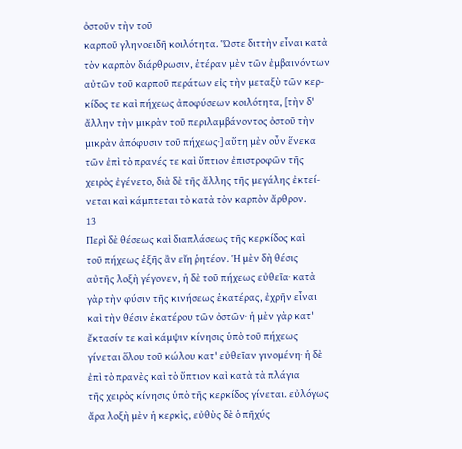ὀστοῦν τὴν τοῦ
καρποῦ γληνοειδῆ κοιλότητα. Ὥστε διττὴν εἶναι κατὰ
τὸν καρπὸν διάρθρωσιν, ἑτέραν μὲν τῶν ἐμβαινόντων
αὐτῶν τοῦ καρποῦ περάτων εἰς τὴν μεταξὺ τῶν κερ-
κίδος τε καὶ πήχεως ἀποφύσεων κοιλότητα, [τὴν δ'
ἄλλην τὴν μικρὰν τοῦ περιλαμβάνοντος ὀστοῦ τὴν
μικρὰν ἀπόφυσιν τοῦ πήχεως·] αὕτη μὲν οὖν ἕνεκα
τῶν ἐπὶ τὸ πρανές τε καὶ ὕπτιον ἐπιστροφῶν τῆς
χειρὸς ἐγένετο, διὰ δὲ τῆς ἄλλης τῆς μεγάλης ἐκτεί-
νεται καὶ κάμπτεται τὸ κατὰ τὸν καρπὸν ἄρθρον.
13
Περὶ δὲ θέσεως καὶ διαπλάσεως τῆς κερκίδος καὶ
τοῦ πήχεως ἑξῆς ἂν εἴη ῥητέον. Ἡ μὲν δὴ θέσις
αὐτῆς λοξὴ γέγονεν, ἡ δὲ τοῦ πήχεως εὐθεῖα· κατὰ
γὰρ τὴν φύσιν τῆς κινήσεως ἑκατέρας, ἐχρῆν εἶναι
καὶ τὴν θέσιν ἑκατέρου τῶν ὀστῶν· ἡ μὲν γὰρ κατ'
ἔκτασίν τε καὶ κάμψιν κίνησις ὑπὸ τοῦ πήχεως
γίνεται ὅλου τοῦ κώλου κατ' εὐθεῖαν γινομένη· ἡ δὲ
ἐπὶ τὸ πρανὲς καὶ τὸ ὕπτιον καὶ κατὰ τὰ πλάγια
τῆς χειρὸς κίνησις ὑπὸ τῆς κερκίδος γίνεται. εὐλόγως
ἄρα λοξὴ μὲν ἡ κερκὶς, εὐθὺς δὲ ὁ πῆχύς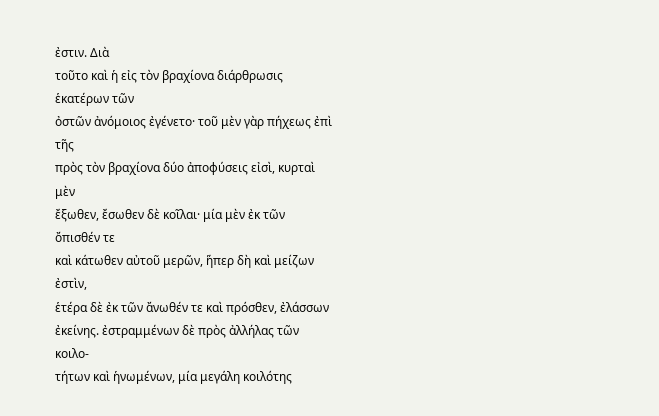ἐστιν. Διὰ
τοῦτο καὶ ἡ εἰς τὸν βραχίονα διάρθρωσις ἑκατέρων τῶν
ὀστῶν ἀνόμοιος ἐγένετο· τοῦ μὲν γὰρ πήχεως ἐπὶ τῆς
πρὸς τὸν βραχίονα δύο ἀποφύσεις εἰσὶ, κυρταὶ μὲν
ἔξωθεν, ἔσωθεν δὲ κοῖλαι· μία μὲν ἐκ τῶν ὄπισθέν τε
καὶ κάτωθεν αὐτοῦ μερῶν, ἥπερ δὴ καὶ μείζων ἐστὶν,
ἑτέρα δὲ ἐκ τῶν ἄνωθέν τε καὶ πρόσθεν, ἐλάσσων
ἐκείνης. ἐστραμμένων δὲ πρὸς ἀλλήλας τῶν κοιλο-
τήτων καὶ ἡνωμένων, μία μεγάλη κοιλότης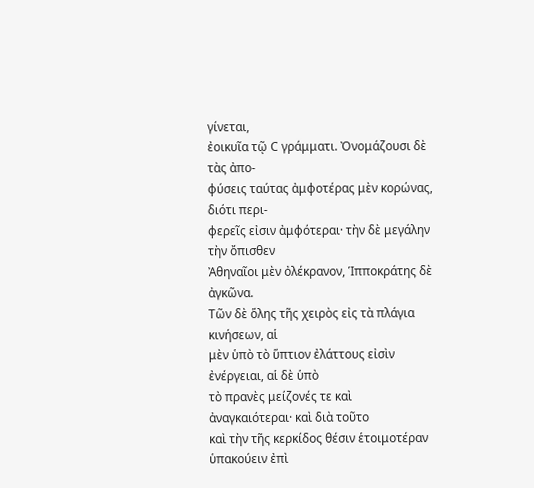γίνεται,
ἐοικυῖα τῷ Ϲ γράμματι. Ὀνομάζουσι δὲ τὰς ἀπο-
φύσεις ταύτας ἀμφοτέρας μὲν κορώνας, διότι περι-
φερεῖς εἰσιν ἀμφότεραι· τὴν δὲ μεγάλην τὴν ὄπισθεν
Ἀθηναῖοι μὲν ὀλέκρανον, Ἱπποκράτης δὲ ἀγκῶνα.
Τῶν δὲ ὅλης τῆς χειρὸς εἰς τὰ πλάγια κινήσεων, αἱ
μὲν ὑπὸ τὸ ὕπτιον ἐλάττους εἰσὶν ἐνέργειαι, αἱ δὲ ὑπὸ
τὸ πρανὲς μείζονές τε καὶ ἀναγκαιότεραι· καὶ διὰ τοῦτο
καὶ τὴν τῆς κερκίδος θέσιν ἑτοιμοτέραν ὑπακούειν ἐπὶ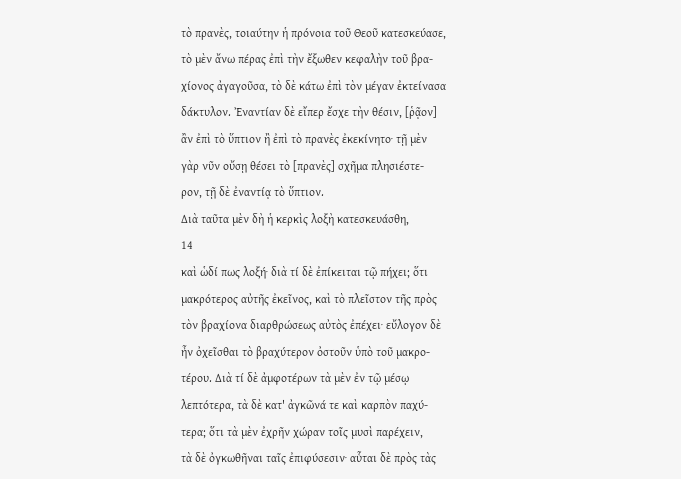τὸ πρανὲς, τοιαύτην ἡ πρόνοια τοῦ Θεοῦ κατεσκεύασε,
τὸ μὲν ἄνω πέρας ἐπὶ τὴν ἔξωθεν κεφαλὴν τοῦ βρα-
χίονος ἀγαγοῦσα, τὸ δὲ κάτω ἐπὶ τὸν μέγαν ἐκτείνασα
δάκτυλον. Ἐναντίαν δὲ εἴπερ ἔσχε τὴν θέσιν, [ῥᾷον]
ἂν ἐπὶ τὸ ὕπτιον ἢ ἐπὶ τὸ πρανὲς ἐκεκίνητο· τῇ μὲν
γὰρ νῦν οὔσῃ θέσει τὸ [πρανὲς] σχῆμα πλησιέστε-
ρον, τῇ δὲ ἐναντίᾳ τὸ ὕπτιον.
Διὰ ταῦτα μὲν δὴ ἡ κερκὶς λοξὴ κατεσκευάσθη,
14
καὶ ὡδί πως λοξή· διὰ τί δὲ ἐπίκειται τῷ πήχει; ὅτι
μακρότερος αὐτῆς ἐκεῖνος, καὶ τὸ πλεῖστον τῆς πρὸς
τὸν βραχίονα διαρθρώσεως αὐτὸς ἐπέχει· εὔλογον δὲ
ἦν ὀχεῖσθαι τὸ βραχύτερον ὀστοῦν ὑπὸ τοῦ μακρο-
τέρου. Διὰ τί δὲ ἀμφοτέρων τὰ μὲν ἐν τῷ μέσῳ
λεπτότερα, τὰ δὲ κατ' ἀγκῶνά τε καὶ καρπὸν παχύ-
τερα; ὅτι τὰ μὲν ἐχρῆν χώραν τοῖς μυσὶ παρέχειν,
τὰ δὲ ὀγκωθῆναι ταῖς ἐπιφύσεσιν· αὗται δὲ πρὸς τὰς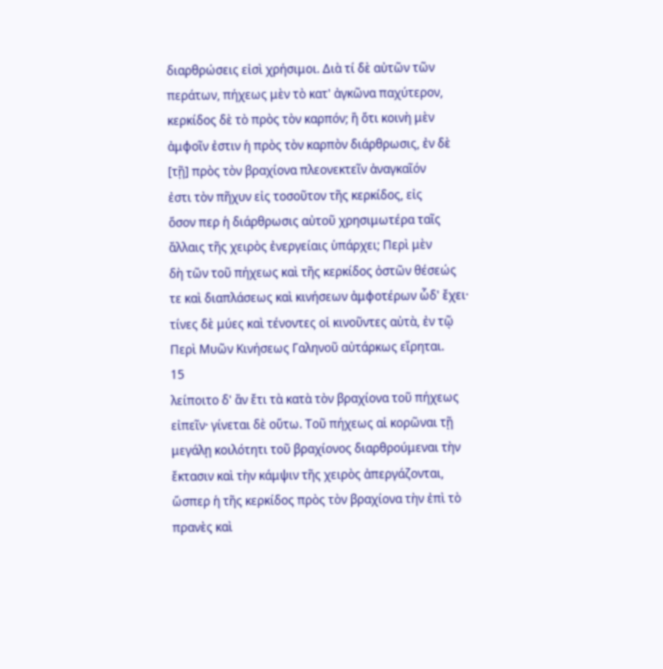διαρθρώσεις εἰσὶ χρήσιμοι. Διὰ τί δὲ αὐτῶν τῶν
περάτων, πήχεως μὲν τὸ κατ' ἀγκῶνα παχύτερον,
κερκίδος δὲ τὸ πρὸς τὸν καρπόν; ἢ ὅτι κοινὴ μὲν
ἀμφοῖν ἐστιν ἡ πρὸς τὸν καρπὸν διάρθρωσις, ἐν δὲ
[τῇ] πρὸς τὸν βραχίονα πλεονεκτεῖν ἀναγκαῖόν
ἐστι τὸν πῆχυν εἰς τοσοῦτον τῆς κερκίδος, εἰς
ὅσον περ ἡ διάρθρωσις αὐτοῦ χρησιμωτέρα ταῖς
ἄλλαις τῆς χειρὸς ἐνεργείαις ὑπάρχει; Περὶ μὲν
δὴ τῶν τοῦ πήχεως καὶ τῆς κερκίδος ὀστῶν θέσεώς
τε καὶ διαπλάσεως καὶ κινήσεων ἀμφοτέρων ὧδ' ἔχει·
τίνες δὲ μύες καὶ τένοντες οἱ κινοῦντες αὐτὰ, ἐν τῷ
Περὶ Μυῶν Κινήσεως Γαληνοῦ αὐτάρκως εἴρηται.
15
λείποιτο δ' ἂν ἔτι τὰ κατὰ τὸν βραχίονα τοῦ πήχεως
εἰπεῖν· γίνεται δὲ οὕτω. Τοῦ πήχεως αἱ κορῶναι τῇ
μεγάλῃ κοιλότητι τοῦ βραχίονος διαρθρούμεναι τὴν
ἔκτασιν καὶ τὴν κάμψιν τῆς χειρὸς ἀπεργάζονται,
ὥσπερ ἡ τῆς κερκίδος πρὸς τὸν βραχίονα τὴν ἐπὶ τὸ
πρανὲς καὶ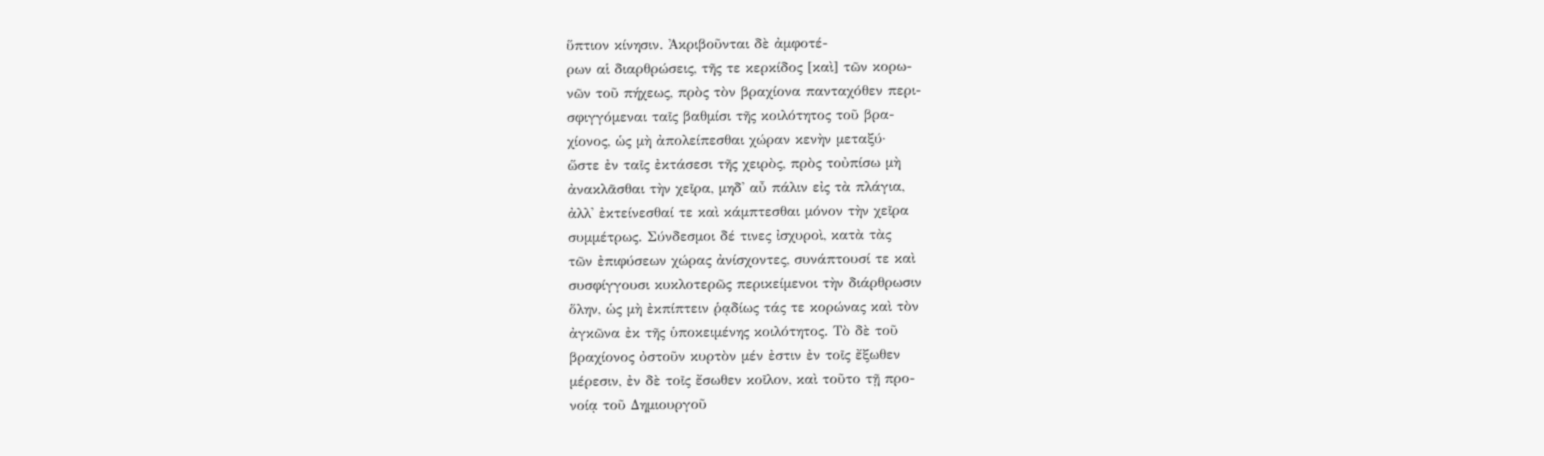ὕπτιον κίνησιν. Ἀκριβοῦνται δὲ ἀμφοτέ-
ρων αἱ διαρθρώσεις, τῆς τε κερκίδος [καὶ] τῶν κορω-
νῶν τοῦ πήχεως, πρὸς τὸν βραχίονα πανταχόθεν περι-
σφιγγόμεναι ταῖς βαθμίσι τῆς κοιλότητος τοῦ βρα-
χίονος, ὡς μὴ ἀπολείπεσθαι χώραν κενὴν μεταξύ·
ὥστε ἐν ταῖς ἐκτάσεσι τῆς χειρὸς, πρὸς τοὐπίσω μὴ
ἀνακλᾶσθαι τὴν χεῖρα, μηδ' αὖ πάλιν εἰς τὰ πλάγια,
ἀλλ' ἐκτείνεσθαί τε καὶ κάμπτεσθαι μόνον τὴν χεῖρα
συμμέτρως. Σύνδεσμοι δέ τινες ἰσχυροὶ, κατὰ τὰς
τῶν ἐπιφύσεων χώρας ἀνίσχοντες, συνάπτουσί τε καὶ
συσφίγγουσι κυκλοτερῶς περικείμενοι τὴν διάρθρωσιν
ὅλην, ὡς μὴ ἐκπίπτειν ῥᾳδίως τάς τε κορώνας καὶ τὸν
ἀγκῶνα ἐκ τῆς ὑποκειμένης κοιλότητος. Τὸ δὲ τοῦ
βραχίονος ὀστοῦν κυρτὸν μέν ἐστιν ἐν τοῖς ἔξωθεν
μέρεσιν, ἐν δὲ τοῖς ἔσωθεν κοῖλον, καὶ τοῦτο τῇ προ-
νοίᾳ τοῦ Δημιουργοῦ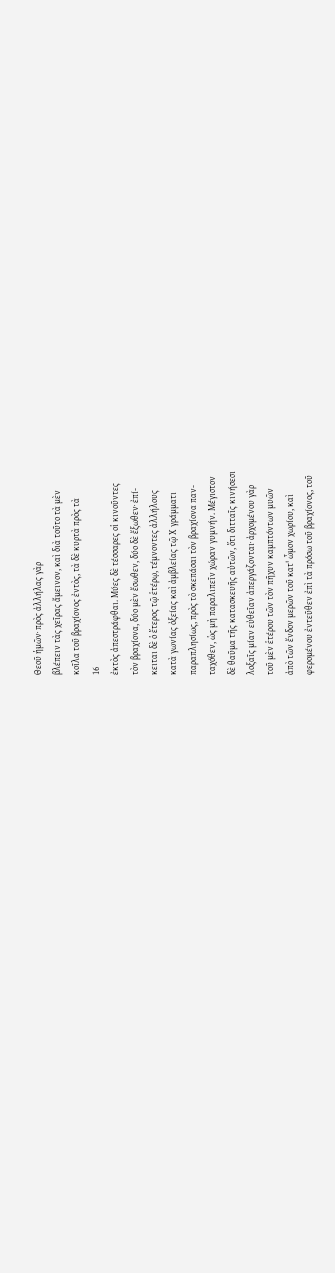Θεοῦ ἡμῶν· πρὸς ἀλλήλας γὰρ
βλέπειν τὰς χεῖρας ἄμεινον, καὶ διὰ τοῦτο τὰ μὲν
κοῖλα τοῦ βραχίονος ἐντὸς, τὰ δὲ κυρτὰ πρὸς τὰ
16
ἐκτὸς ἀπεστράφθαι. Μύες δὲ τέσσαρες οἱ κινοῦντες
τὸν βραχίονα, δύο μὲν ἔσωθεν, δύο δὲ ἔξωθεν· ἐπί-
κειται δὲ ὁ ἕτερος τῷ ἑτέρῳ, τέμνοντες ἀλλήλους
κατὰ γωνίας ὀξείας καὶ ἀμβλείας τῷ Χ γράμματι
παραπλησίως, πρὸς τὸ σκεπάσαι τὸν βραχίονα παν-
ταχόθεν, ὡς μὴ παραλιπεῖν χώραν γυμνήν. Μέγιστον
δὲ θαῦμα τῆς κατασκευῆς αὐτῶν, ὅτι διτταῖς κινήσεσι
λοξαῖς μίαν εὐθεῖαν ἀπεργάζονται· ἀρχομένου γὰρ
τοῦ μὲν ἑτέρου τῶν τὸν πῆχυν καμπτόντων μυῶν
ἀπὸ τῶν ἔνδον μερῶν τοῦ κατ' ὦμον χωρίου, καὶ
φερομένου ἐντεῦθεν ἐπὶ τὰ πρόσω τοῦ βραχίονος, τοῦ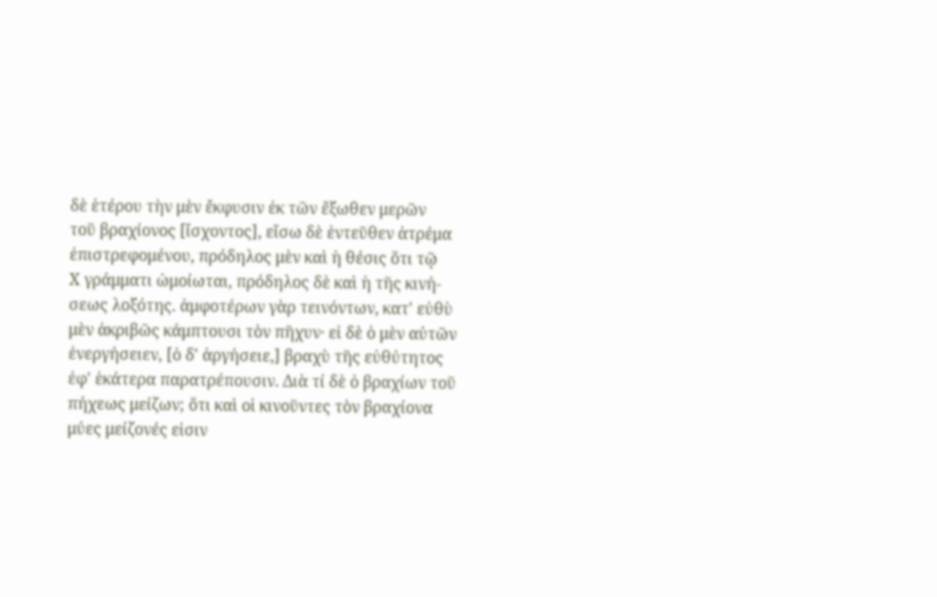δὲ ἑτέρου τὴν μὲν ἔκφυσιν ἐκ τῶν ἔξωθεν μερῶν
τοῦ βραχίονος [ἴσχοντος], εἴσω δὲ ἐντεῦθεν ἀτρέμα
ἐπιστρεφομένου, πρόδηλος μὲν καὶ ἡ θέσις ὅτι τῷ
Χ γράμματι ὡμοίωται, πρόδηλος δὲ καὶ ἡ τῆς κινή-
σεως λοξότης. ἀμφοτέρων γὰρ τεινόντων, κατ' εὐθὺ
μὲν ἀκριβῶς κάμπτουσι τὸν πῆχυν· εἰ δὲ ὁ μὲν αὐτῶν
ἐνεργήσειεν, [ὁ δ' ἀργήσειε,] βραχὺ τῆς εὐθύτητος
ἐφ' ἑκάτερα παρατρέπουσιν. Διὰ τί δὲ ὁ βραχίων τοῦ
πήχεως μείζων; ὅτι καὶ οἱ κινοῦντες τὸν βραχίονα
μύες μείζονές εἰσιν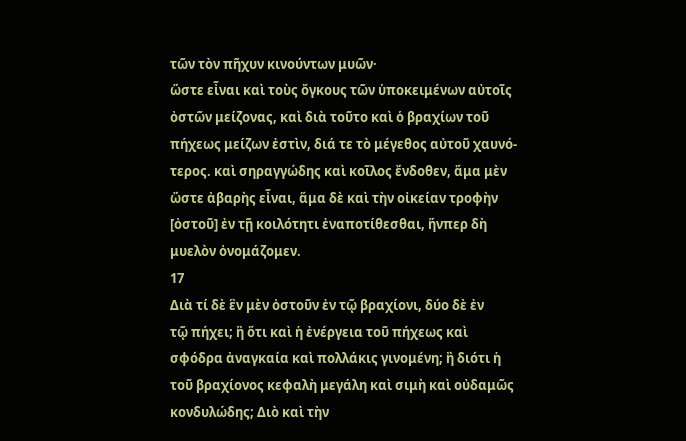τῶν τὸν πῆχυν κινούντων μυῶν·
ὥστε εἶναι καὶ τοὺς ὄγκους τῶν ὑποκειμένων αὐτοῖς
ὀστῶν μείζονας, καὶ διὰ τοῦτο καὶ ὁ βραχίων τοῦ
πήχεως μείζων ἐστὶν, διά τε τὸ μέγεθος αὐτοῦ χαυνό-
τερος. καὶ σηραγγώδης καὶ κοῖλος ἔνδοθεν, ἅμα μὲν
ὥστε ἀβαρὴς εἶναι, ἅμα δὲ καὶ τὴν οἰκείαν τροφὴν
[ὀστοῦ] ἐν τῇ κοιλότητι ἐναποτίθεσθαι, ἥνπερ δὴ
μυελὸν ὀνομάζομεν.
17
Διὰ τί δὲ ἓν μὲν ὀστοῦν ἐν τῷ βραχίονι, δύο δὲ ἐν
τῷ πήχει; ἢ ὅτι καὶ ἡ ἐνέργεια τοῦ πήχεως καὶ
σφόδρα ἀναγκαία καὶ πολλάκις γινομένη; ἢ διότι ἡ
τοῦ βραχίονος κεφαλὴ μεγάλη καὶ σιμὴ καὶ οὐδαμῶς
κονδυλώδης; Διὸ καὶ τὴν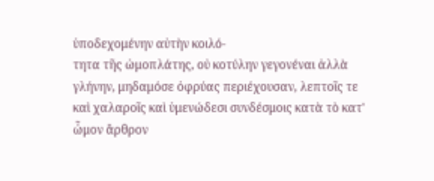ὑποδεχομένην αὐτὴν κοιλό-
τητα τῆς ὠμοπλάτης, οὐ κοτύλην γεγονέναι ἀλλὰ
γλήνην, μηδαμόσε ὀφρύας περιέχουσαν, λεπτοῖς τε
καὶ χαλαροῖς καὶ ὑμενώδεσι συνδέσμοις κατὰ τὸ κατ'
ὦμον ἄρθρον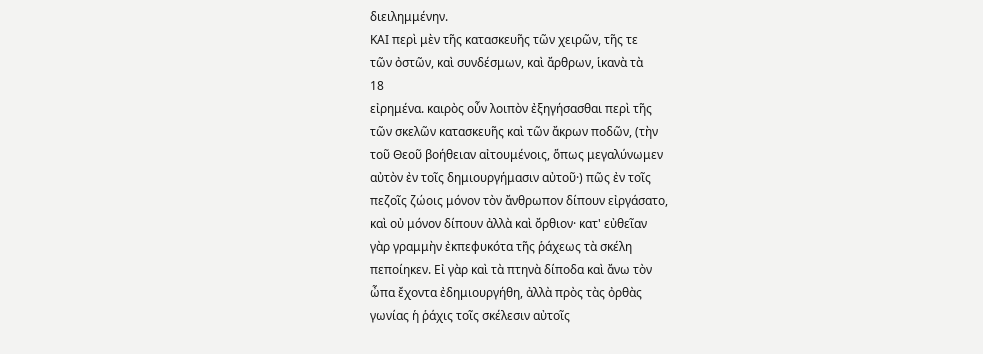διειλημμένην.
ΚΑΙ περὶ μὲν τῆς κατασκευῆς τῶν χειρῶν, τῆς τε
τῶν ὀστῶν, καὶ συνδέσμων, καὶ ἄρθρων, ἱκανὰ τὰ
18
εἰρημένα. καιρὸς οὖν λοιπὸν ἐξηγήσασθαι περὶ τῆς
τῶν σκελῶν κατασκευῆς καὶ τῶν ἄκρων ποδῶν, (τὴν
τοῦ Θεοῦ βοήθειαν αἰτουμένοις, ὅπως μεγαλύνωμεν
αὐτὸν ἐν τοῖς δημιουργήμασιν αὐτοῦ·) πῶς ἐν τοῖς
πεζοῖς ζώοις μόνον τὸν ἄνθρωπον δίπουν εἰργάσατο,
καὶ οὐ μόνον δίπουν ἀλλὰ καὶ ὄρθιον· κατ' εὐθεῖαν
γὰρ γραμμὴν ἐκπεφυκότα τῆς ῥάχεως τὰ σκέλη
πεποίηκεν. Εἰ γὰρ καὶ τὰ πτηνὰ δίποδα καὶ ἄνω τὸν
ὦπα ἔχοντα ἐδημιουργήθη, ἀλλὰ πρὸς τὰς ὀρθὰς
γωνίας ἡ ῥάχις τοῖς σκέλεσιν αὐτοῖς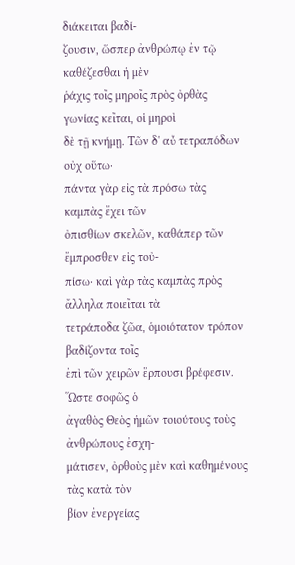διάκειται βαδί-
ζουσιν, ὥσπερ ἀνθρώπῳ ἐν τῷ καθέζεσθαι ἡ μὲν
ῥάχις τοῖς μηροῖς πρὸς ὀρθὰς γωνίας κεῖται, οἱ μηροὶ
δὲ τῇ κνήμῃ. Τῶν δ' αὖ τετραπόδων οὐχ οὕτω·
πάντα γὰρ εἰς τὰ πρόσω τὰς καμπὰς ἔχει τῶν
ὀπισθίων σκελῶν, καθάπερ τῶν ἔμπροσθεν εἰς τοὐ-
πίσω· καὶ γὰρ τὰς καμπὰς πρὸς ἄλληλα ποιεῖται τὰ
τετράποδα ζῶα, ὁμοιότατον τρόπον βαδίζοντα τοῖς
ἐπὶ τῶν χειρῶν ἕρπουσι βρέφεσιν. Ὥστε σοφῶς ὁ
ἀγαθὸς Θεὸς ἡμῶν τοιούτους τοὺς ἀνθρώπους ἐσχη-
μάτισεν, ὀρθοὺς μὲν καὶ καθημένους τὰς κατὰ τὸν
βίον ἐνεργείας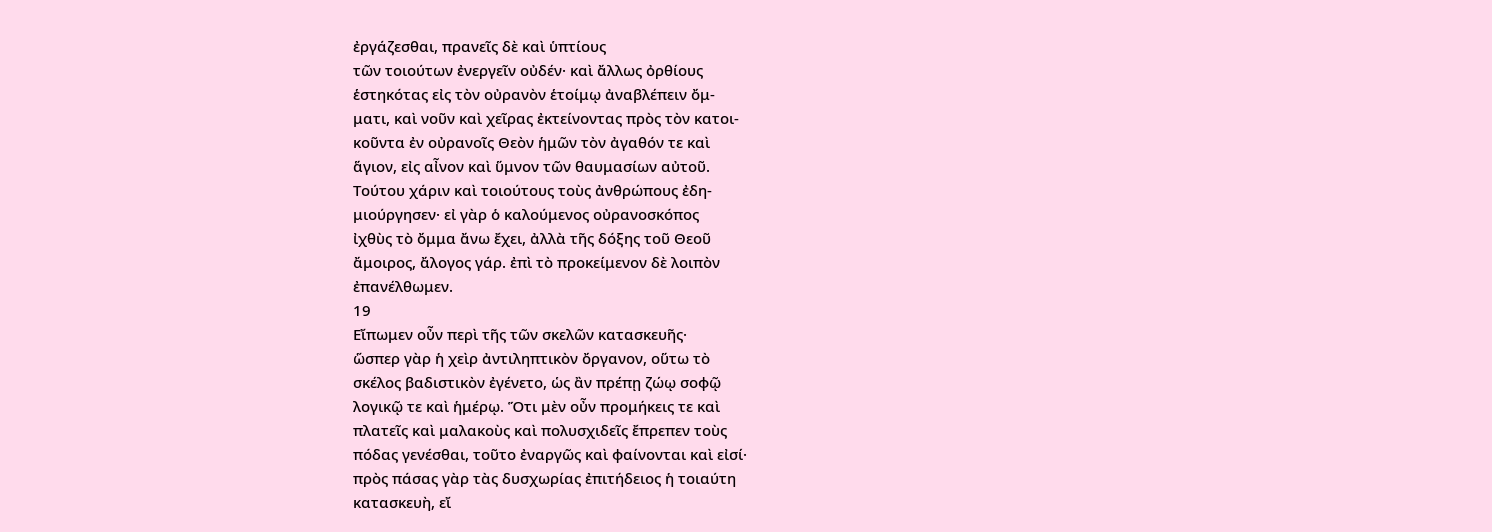ἐργάζεσθαι, πρανεῖς δὲ καὶ ὑπτίους
τῶν τοιούτων ἐνεργεῖν οὐδέν· καὶ ἄλλως ὀρθίους
ἑστηκότας εἰς τὸν οὐρανὸν ἑτοίμῳ ἀναβλέπειν ὄμ-
ματι, καὶ νοῦν καὶ χεῖρας ἐκτείνοντας πρὸς τὸν κατοι-
κοῦντα ἐν οὐρανοῖς Θεὸν ἡμῶν τὸν ἀγαθόν τε καὶ
ἅγιον, εἰς αἶνον καὶ ὕμνον τῶν θαυμασίων αὐτοῦ.
Τούτου χάριν καὶ τοιούτους τοὺς ἀνθρώπους ἐδη-
μιούργησεν· εἰ γὰρ ὁ καλούμενος οὐρανοσκόπος
ἰχθὺς τὸ ὄμμα ἄνω ἔχει, ἀλλὰ τῆς δόξης τοῦ Θεοῦ
ἄμοιρος, ἄλογος γάρ. ἐπὶ τὸ προκείμενον δὲ λοιπὸν
ἐπανέλθωμεν.
19
Εἴπωμεν οὖν περὶ τῆς τῶν σκελῶν κατασκευῆς·
ὥσπερ γὰρ ἡ χεὶρ ἀντιληπτικὸν ὄργανον, οὕτω τὸ
σκέλος βαδιστικὸν ἐγένετο, ὡς ἂν πρέπῃ ζώῳ σοφῷ
λογικῷ τε καὶ ἡμέρῳ. Ὅτι μὲν οὖν προμήκεις τε καὶ
πλατεῖς καὶ μαλακοὺς καὶ πολυσχιδεῖς ἔπρεπεν τοὺς
πόδας γενέσθαι, τοῦτο ἐναργῶς καὶ φαίνονται καὶ εἰσί·
πρὸς πάσας γὰρ τὰς δυσχωρίας ἐπιτήδειος ἡ τοιαύτη
κατασκευὴ, εἴ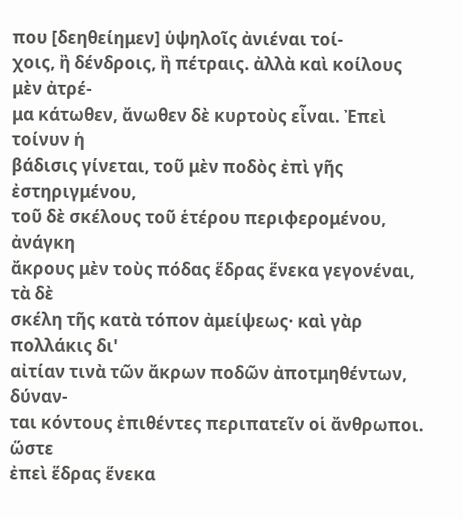που [δεηθείημεν] ὑψηλοῖς ἀνιέναι τοί-
χοις, ἢ δένδροις, ἢ πέτραις. ἀλλὰ καὶ κοίλους μὲν ἀτρέ-
μα κάτωθεν, ἄνωθεν δὲ κυρτοὺς εἶναι. Ἐπεὶ τοίνυν ἡ
βάδισις γίνεται, τοῦ μὲν ποδὸς ἐπὶ γῆς ἐστηριγμένου,
τοῦ δὲ σκέλους τοῦ ἑτέρου περιφερομένου, ἀνάγκη
ἄκρους μὲν τοὺς πόδας ἕδρας ἕνεκα γεγονέναι, τὰ δὲ
σκέλη τῆς κατὰ τόπον ἀμείψεως· καὶ γὰρ πολλάκις δι'
αἰτίαν τινὰ τῶν ἄκρων ποδῶν ἀποτμηθέντων, δύναν-
ται κόντους ἐπιθέντες περιπατεῖν οἱ ἄνθρωποι. ὥστε
ἐπεὶ ἕδρας ἕνεκα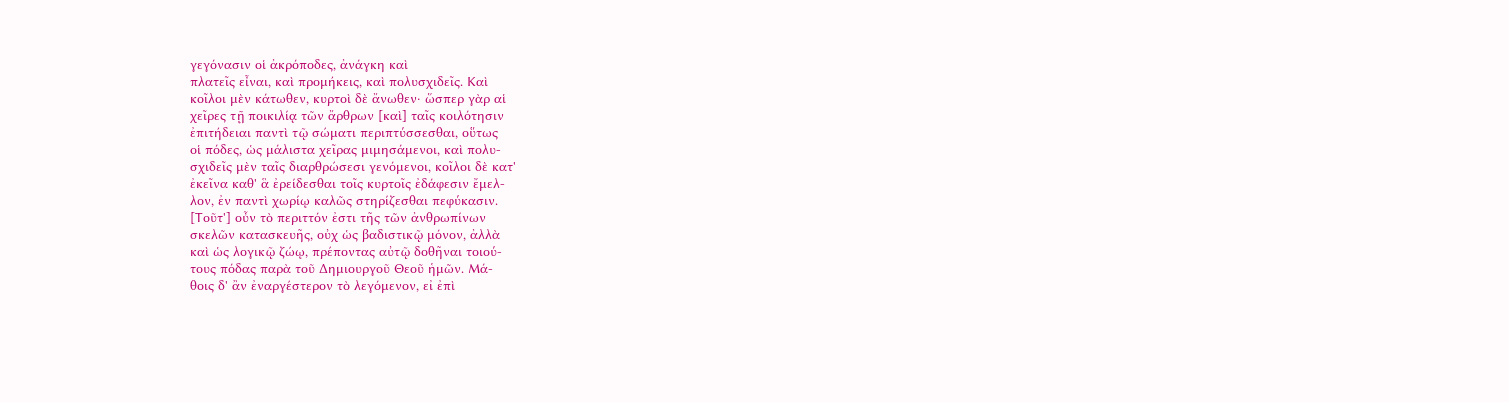γεγόνασιν οἱ ἀκρόποδες, ἀνάγκη καὶ
πλατεῖς εἶναι, καὶ προμήκεις, καὶ πολυσχιδεῖς. Καὶ
κοῖλοι μὲν κάτωθεν, κυρτοὶ δὲ ἄνωθεν· ὥσπερ γὰρ αἱ
χεῖρες τῇ ποικιλίᾳ τῶν ἄρθρων [καὶ] ταῖς κοιλότησιν
ἐπιτήδειαι παντὶ τῷ σώματι περιπτύσσεσθαι, οὕτως
οἱ πόδες, ὡς μάλιστα χεῖρας μιμησάμενοι, καὶ πολυ-
σχιδεῖς μὲν ταῖς διαρθρώσεσι γενόμενοι, κοῖλοι δὲ κατ'
ἐκεῖνα καθ' ἃ ἐρείδεσθαι τοῖς κυρτοῖς ἐδάφεσιν ἔμελ-
λον, ἐν παντὶ χωρίῳ καλῶς στηρίζεσθαι πεφύκασιν.
[Τοῦτ'] οὖν τὸ περιττόν ἐστι τῆς τῶν ἀνθρωπίνων
σκελῶν κατασκευῆς, οὐχ ὡς βαδιστικῷ μόνον, ἀλλὰ
καὶ ὡς λογικῷ ζώῳ, πρέποντας αὐτῷ δοθῆναι τοιού-
τους πόδας παρὰ τοῦ Δημιουργοῦ Θεοῦ ἡμῶν. Μά-
θοις δ' ἂν ἐναργέστερον τὸ λεγόμενον, εἰ ἐπὶ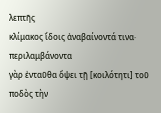λεπτῆς
κλίμακος ἴδοις ἀναβαίνοντά τινα· περιλαμβάνοντα
γὰρ ἐνταῦθα ὄψει τῇ [κοιλότητι] τοῦ ποδὸς τὴν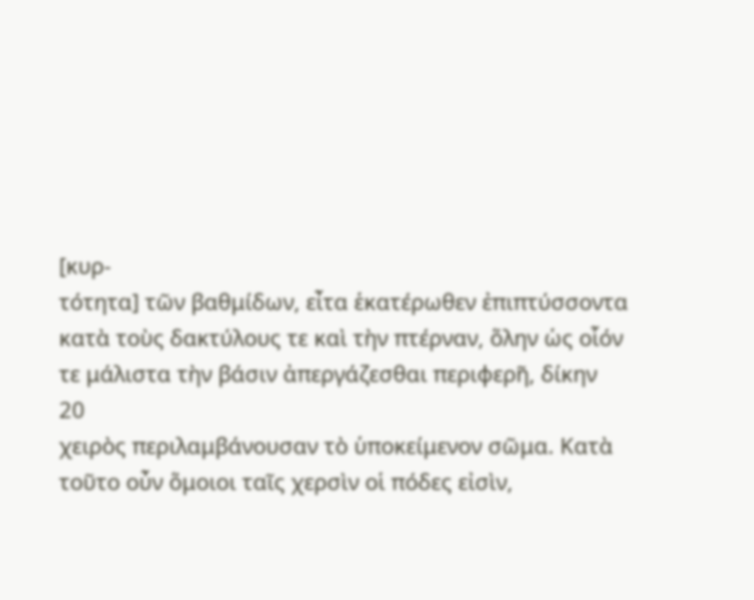[κυρ-
τότητα] τῶν βαθμίδων, εἶτα ἑκατέρωθεν ἐπιπτύσσοντα
κατὰ τοὺς δακτύλους τε καὶ τὴν πτέρναν, ὅλην ὡς οἷόν
τε μάλιστα τὴν βάσιν ἀπεργάζεσθαι περιφερῆ, δίκην
20
χειρὸς περιλαμβάνουσαν τὸ ὑποκείμενον σῶμα. Κατὰ
τοῦτο οὖν ὅμοιοι ταῖς χερσὶν οἱ πόδες εἰσὶν,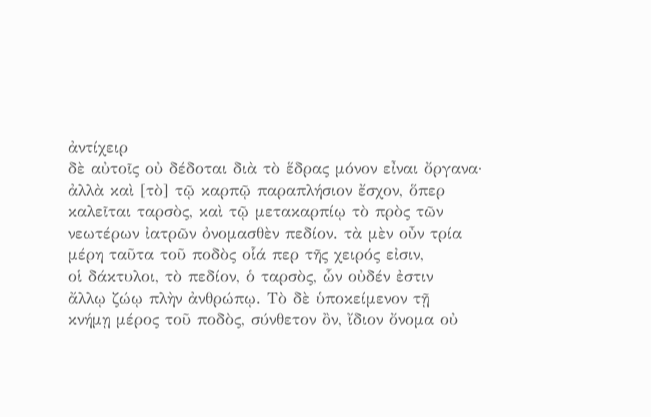ἀντίχειρ
δὲ αὐτοῖς οὐ δέδοται διὰ τὸ ἕδρας μόνον εἶναι ὄργανα·
ἀλλὰ καὶ [τὸ] τῷ καρπῷ παραπλήσιον ἔσχον, ὅπερ
καλεῖται ταρσὸς, καὶ τῷ μετακαρπίῳ τὸ πρὸς τῶν
νεωτέρων ἰατρῶν ὀνομασθὲν πεδίον. τὰ μὲν οὖν τρία
μέρη ταῦτα τοῦ ποδὸς οἷά περ τῆς χειρός εἰσιν,
οἱ δάκτυλοι, τὸ πεδίον, ὁ ταρσὸς, ὧν οὐδέν ἐστιν
ἄλλῳ ζώῳ πλὴν ἀνθρώπῳ. Τὸ δὲ ὑποκείμενον τῇ
κνήμῃ μέρος τοῦ ποδὸς, σύνθετον ὂν, ἴδιον ὄνομα οὐ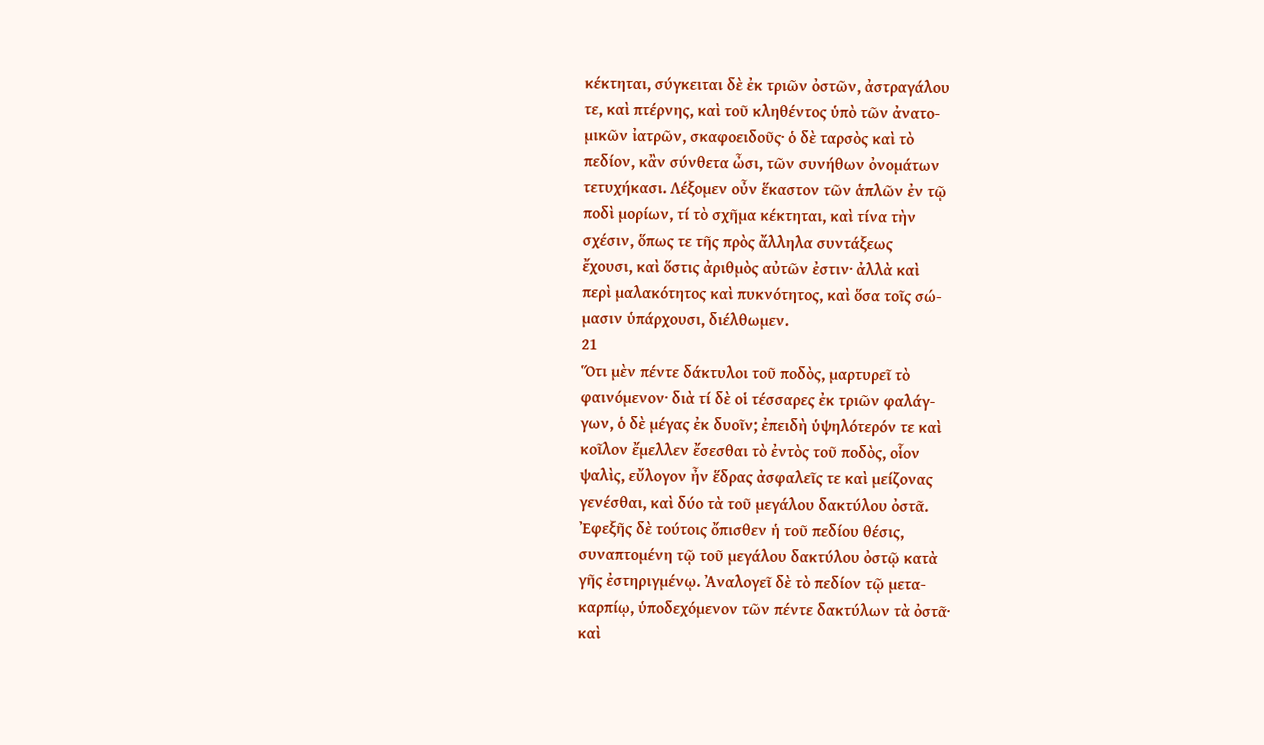κέκτηται, σύγκειται δὲ ἐκ τριῶν ὀστῶν, ἀστραγάλου
τε, καὶ πτέρνης, καὶ τοῦ κληθέντος ὑπὸ τῶν ἀνατο-
μικῶν ἰατρῶν, σκαφοειδοῦς· ὁ δὲ ταρσὸς καὶ τὸ
πεδίον, κἂν σύνθετα ὦσι, τῶν συνήθων ὀνομάτων
τετυχήκασι. Λέξομεν οὖν ἕκαστον τῶν ἁπλῶν ἐν τῷ
ποδὶ μορίων, τί τὸ σχῆμα κέκτηται, καὶ τίνα τὴν
σχέσιν, ὅπως τε τῆς πρὸς ἄλληλα συντάξεως
ἔχουσι, καὶ ὅστις ἀριθμὸς αὐτῶν ἐστιν· ἀλλὰ καὶ
περὶ μαλακότητος καὶ πυκνότητος, καὶ ὅσα τοῖς σώ-
μασιν ὑπάρχουσι, διέλθωμεν.
21
Ὅτι μὲν πέντε δάκτυλοι τοῦ ποδὸς, μαρτυρεῖ τὸ
φαινόμενον· διὰ τί δὲ οἱ τέσσαρες ἐκ τριῶν φαλάγ-
γων, ὁ δὲ μέγας ἐκ δυοῖν; ἐπειδὴ ὑψηλότερόν τε καὶ
κοῖλον ἔμελλεν ἔσεσθαι τὸ ἐντὸς τοῦ ποδὸς, οἷον
ψαλὶς, εὔλογον ἦν ἕδρας ἀσφαλεῖς τε καὶ μείζονας
γενέσθαι, καὶ δύο τὰ τοῦ μεγάλου δακτύλου ὀστᾶ.
Ἐφεξῆς δὲ τούτοις ὄπισθεν ἡ τοῦ πεδίου θέσις,
συναπτομένη τῷ τοῦ μεγάλου δακτύλου ὀστῷ κατὰ
γῆς ἐστηριγμένῳ. Ἀναλογεῖ δὲ τὸ πεδίον τῷ μετα-
καρπίῳ, ὑποδεχόμενον τῶν πέντε δακτύλων τὰ ὀστᾶ·
καὶ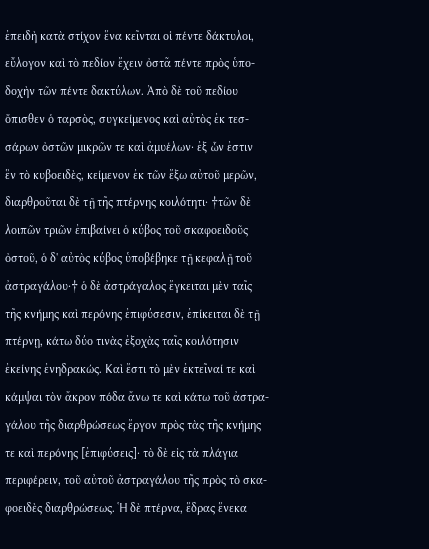ἐπειδὴ κατὰ στίχον ἕνα κεῖνται οἱ πέντε δάκτυλοι,
εὔλογον καὶ τὸ πεδίον ἔχειν ὀστᾶ πέντε πρὸς ὑπο-
δοχὴν τῶν πέντε δακτύλων. Ἀπὸ δὲ τοῦ πεδίου
ὄπισθεν ὁ ταρσὸς, συγκείμενος καὶ αὐτὸς ἐκ τεσ-
σάρων ὀστῶν μικρῶν τε καὶ ἀμυέλων· ἐξ ὧν ἐστιν
ἓν τὸ κυβοειδὲς, κείμενον ἐκ τῶν ἔξω αὐτοῦ μερῶν,
διαρθροῦται δὲ τῇ τῆς πτέρνης κοιλότητι· †τῶν δὲ
λοιπῶν τριῶν ἐπιβαίνει ὁ κύβος τοῦ σκαφοειδοῦς
ὀστοῦ, ὁ δ' αὐτὸς κύβος ὑποβέβηκε τῇ κεφαλῇ τοῦ
ἀστραγάλου·† ὁ δὲ ἀστράγαλος ἔγκειται μὲν ταῖς
τῆς κνήμης καὶ περόνης ἐπιφύσεσιν, ἐπίκειται δὲ τῇ
πτέρνῃ, κάτω δύο τινὰς ἐξοχὰς ταῖς κοιλότησιν
ἐκείνης ἐνηδρακώς. Καὶ ἔστι τὸ μὲν ἐκτεῖναί τε καὶ
κάμψαι τὸν ἄκρον πόδα ἄνω τε καὶ κάτω τοῦ ἀστρα-
γάλου τῆς διαρθρώσεως ἔργον πρὸς τὰς τῆς κνήμης
τε καὶ περόνης [ἐπιφύσεις]· τὸ δὲ εἰς τὰ πλάγια
περιφέρειν, τοῦ αὐτοῦ ἀστραγάλου τῆς πρὸς τὸ σκα-
φοειδὲς διαρθρώσεως. Ἡ δὲ πτέρνα, ἕδρας ἕνεκα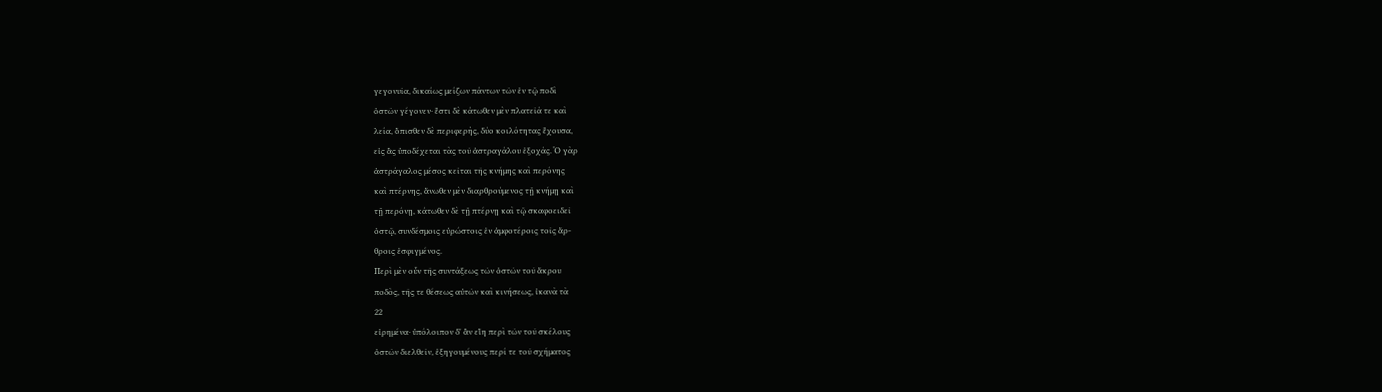γεγονυῖα, δικαίως μείζων πάντων τῶν ἐν τῷ ποδὶ
ὀστῶν γέγονεν· ἔστι δὲ κάτωθεν μὲν πλατεῖά τε καὶ
λεία, ὄπισθεν δὲ περιφερὴς, δύο κοιλότητας ἔχουσα,
εἰς ἃς ὑποδέχεται τὰς τοῦ ἀστραγάλου ἐξοχάς. Ὁ γὰρ
ἀστράγαλος μέσος κεῖται τῆς κνήμης καὶ περόνης
καὶ πτέρνης, ἄνωθεν μὲν διαρθρούμενος τῇ κνήμῃ καὶ
τῇ περόνῃ, κάτωθεν δὲ τῇ πτέρνῃ καὶ τῷ σκαφοειδεῖ
ὀστῷ, συνδέσμοις εὐρώστοις ἐν ἀμφοτέροις τοῖς ἄρ-
θροις ἐσφιγμένος.
Περὶ μὲν οὖν τῆς συντάξεως τῶν ὀστῶν τοῦ ἄκρου
ποδὸς, τῆς τε θέσεως αὐτῶν καὶ κινήσεως, ἰκανὰ τὰ
22
εἰρημένα· ὑπόλοιπον δ' ἂν εἴη περὶ τῶν τοῦ σκέλους
ὀστῶν διελθεῖν, ἐξηγουμένους περί τε τοῦ σχήματος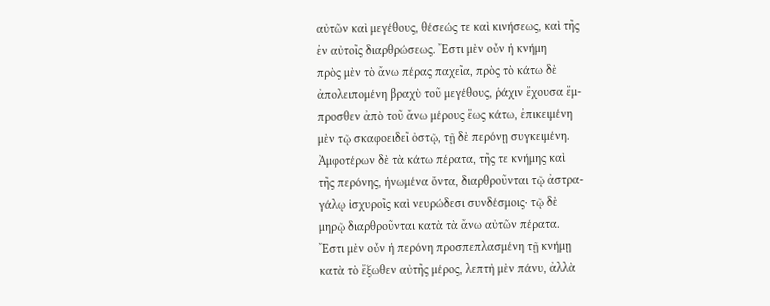αὐτῶν καὶ μεγέθους, θέσεώς τε καὶ κινήσεως, καὶ τῆς
ἐν αὐτοῖς διαρθρώσεως. Ἔστι μὲν οὖν ἡ κνήμη
πρὸς μὲν τὸ ἄνω πέρας παχεῖα, πρὸς τὸ κάτω δὲ
ἀπολειπομένη βραχὺ τοῦ μεγέθους, ῥάχιν ἔχουσα ἔμ-
προσθεν ἀπὸ τοῦ ἄνω μέρους ἕως κάτω, ἐπικειμένη
μὲν τῷ σκαφοειδεῖ ὀστῷ, τῇ δὲ περόνῃ συγκειμένη.
Ἀμφοτέρων δὲ τὰ κάτω πέρατα, τῆς τε κνήμης καὶ
τῆς περόνης, ἡνωμένα ὄντα, διαρθροῦνται τῷ ἀστρα-
γάλῳ ἰσχυροῖς καὶ νευρώδεσι συνδέσμοις· τῷ δὲ
μηρῷ διαρθροῦνται κατὰ τὰ ἄνω αὐτῶν πέρατα.
Ἔστι μὲν οὖν ἡ περόνη προσπεπλασμένη τῇ κνήμῃ
κατὰ τὸ ἔξωθεν αὐτῆς μέρος, λεπτὴ μὲν πάνυ, ἀλλὰ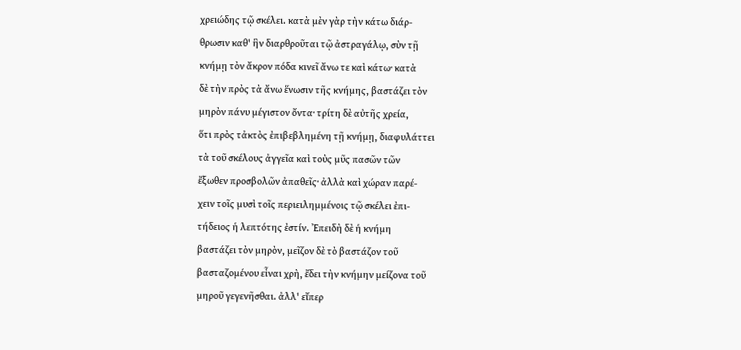χρειώδης τῷ σκέλει. κατὰ μὲν γὰρ τὴν κάτω διάρ-
θρωσιν καθ' ἣν διαρθροῦται τῷ ἀστραγάλῳ, σὺν τῇ
κνήμῃ τὸν ἄκρον πόδα κινεῖ ἄνω τε καὶ κάτω· κατὰ
δὲ τὴν πρὸς τὰ ἄνω ἕνωσιν τῆς κνήμης, βαστάζει τὸν
μηρὸν πάνυ μέγιστον ὄντα· τρίτη δὲ αὐτῆς χρεία,
ὅτι πρὸς τἀκτὸς ἐπιβεβλημένη τῇ κνήμῃ, διαφυλάττει
τὰ τοῦ σκέλους ἀγγεῖα καὶ τοὺς μῦς πασῶν τῶν
ἔξωθεν προσβολῶν ἀπαθεῖς· ἀλλὰ καὶ χώραν παρέ-
χειν τοῖς μυσὶ τοῖς περιειλημμένοις τῷ σκέλει ἐπι-
τήδειος ἡ λεπτότης ἐστίν. Ἐπειδὴ δὲ ἡ κνήμη
βαστάζει τὸν μηρὸν, μεῖζον δὲ τὸ βαστάζον τοῦ
βασταζομένου εἶναι χρὴ, ἔδει τὴν κνήμην μείζονα τοῦ
μηροῦ γεγενῆσθαι. ἀλλ' εἴπερ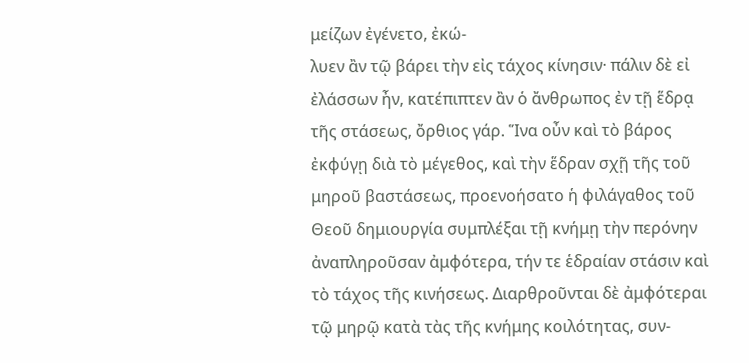μείζων ἐγένετο, ἐκώ-
λυεν ἂν τῷ βάρει τὴν εἰς τάχος κίνησιν· πάλιν δὲ εἰ
ἐλάσσων ἦν, κατέπιπτεν ἂν ὁ ἄνθρωπος ἐν τῇ ἕδρᾳ
τῆς στάσεως, ὄρθιος γάρ. Ἵνα οὖν καὶ τὸ βάρος
ἐκφύγῃ διὰ τὸ μέγεθος, καὶ τὴν ἕδραν σχῇ τῆς τοῦ
μηροῦ βαστάσεως, προενοήσατο ἡ φιλάγαθος τοῦ
Θεοῦ δημιουργία συμπλέξαι τῇ κνήμῃ τὴν περόνην
ἀναπληροῦσαν ἀμφότερα, τήν τε ἑδραίαν στάσιν καὶ
τὸ τάχος τῆς κινήσεως. Διαρθροῦνται δὲ ἀμφότεραι
τῷ μηρῷ κατὰ τὰς τῆς κνήμης κοιλότητας, συν-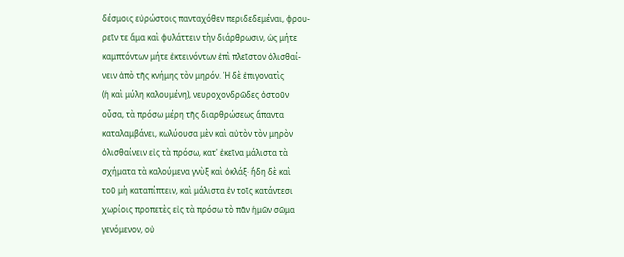δέσμοις εὐρώστοις πανταχόθεν περιδεδεμέναι, φρου-
ρεῖν τε ἅμα καὶ φυλάττειν τὴν διάρθρωσιν, ὡς μήτε
καμπτόντων μήτε ἐκτεινόντων ἐπὶ πλεῖστον ὀλισθαί-
νειν ἀπὸ τῆς κνήμης τὸν μηρόν. Ἡ δὲ ἐπιγονατὶς
(ἡ καὶ μύλη καλουμένη), νευροχονδρῶδες ὀστοῦν
οὖσα, τὰ πρόσω μέρη τῆς διαρθρώσεως ἅπαντα
καταλαμβάνει, κωλύουσα μὲν καὶ αὐτὸν τὸν μηρὸν
ὀλισθαίνειν εἰς τὰ πρόσω, κατ' ἐκεῖνα μάλιστα τὰ
σχήματα τὰ καλούμενα γνὺξ καὶ ὀκλάξ· ἤδη δὲ καὶ
τοῦ μὴ καταπίπτειν, καὶ μάλιστα ἐν τοῖς κατάντεσι
χωρίοις προπετὲς εἰς τὰ πρόσω τὸ πᾶν ἡμῶν σῶμα
γενόμενον, οὐ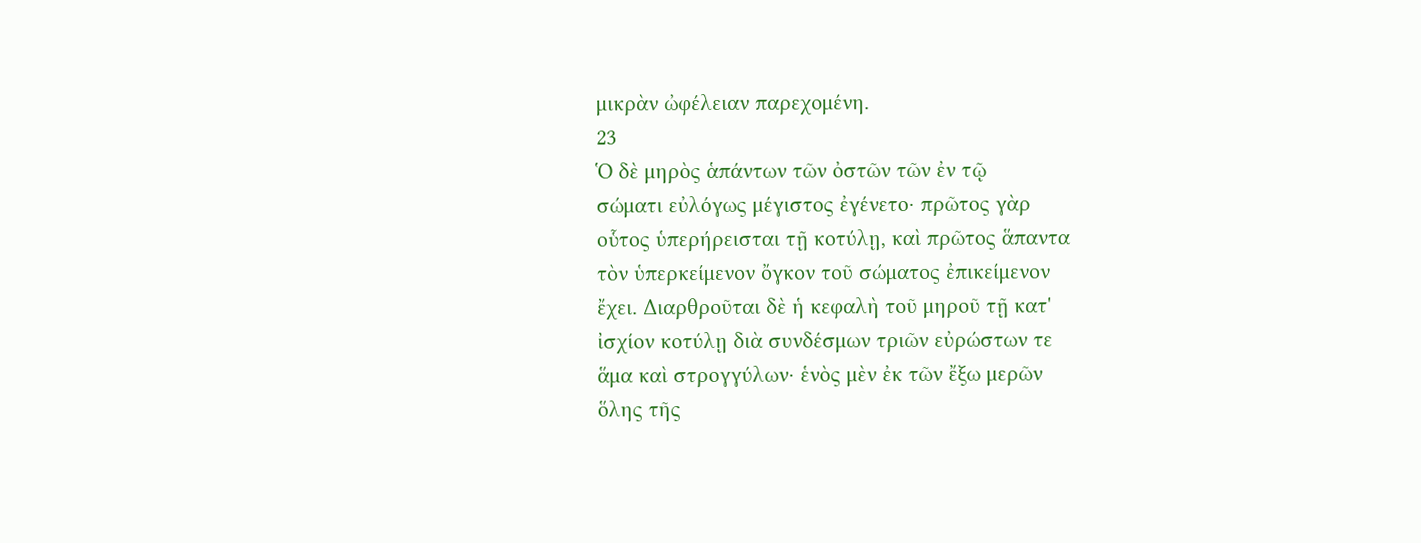μικρὰν ὠφέλειαν παρεχομένη.
23
Ὁ δὲ μηρὸς ἁπάντων τῶν ὀστῶν τῶν ἐν τῷ
σώματι εὐλόγως μέγιστος ἐγένετο· πρῶτος γὰρ
οὗτος ὑπερήρεισται τῇ κοτύλῃ, καὶ πρῶτος ἅπαντα
τὸν ὑπερκείμενον ὄγκον τοῦ σώματος ἐπικείμενον
ἔχει. Διαρθροῦται δὲ ἡ κεφαλὴ τοῦ μηροῦ τῇ κατ'
ἰσχίον κοτύλῃ διὰ συνδέσμων τριῶν εὐρώστων τε
ἅμα καὶ στρογγύλων· ἑνὸς μὲν ἐκ τῶν ἔξω μερῶν
ὅλης τῆς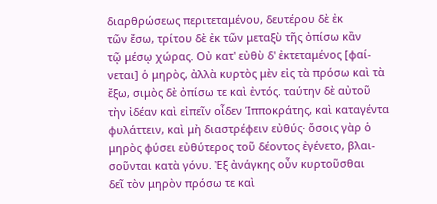διαρθρώσεως περιτεταμένου, δευτέρου δὲ ἐκ
τῶν ἔσω, τρίτου δὲ ἐκ τῶν μεταξὺ τῆς ὀπίσω κἂν
τῷ μέσῳ χώρας. Οὐ κατ' εὐθὺ δ' ἐκτεταμένος [φαί-
νεται] ὁ μηρὸς, ἀλλὰ κυρτὸς μὲν εἰς τὰ πρόσω καὶ τὰ
ἔξω, σιμὸς δὲ ὀπίσω τε καὶ ἐντός. ταύτην δὲ αὐτοῦ
τὴν ἰδέαν καὶ εἰπεῖν οἶδεν Ἱπποκράτης, καὶ καταγέντα
φυλάττειν, καὶ μὴ διαστρέφειν εὐθύς· ὅσοις γὰρ ὁ
μηρὸς φύσει εὐθύτερος τοῦ δέοντος ἐγένετο, βλαι-
σοῦνται κατὰ γόνυ. Ἐξ ἀνάγκης οὖν κυρτοῦσθαι
δεῖ τὸν μηρὸν πρόσω τε καὶ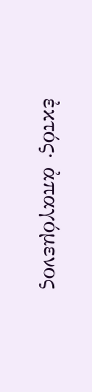ἐκτός· ἀπαγόμενος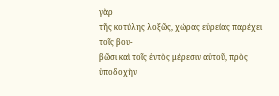γὰρ
τῆς κοτύλης λοξῶς, χώρας εὐρείας παρέχει τοῖς βου-
βῶσι καὶ τοῖς ἐντὸς μέρεσιν αὐτοῦ, πρὸς ὑποδοχὴν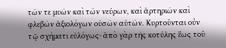τῶν τε μυῶν καὶ τῶν νεύρων, καὶ ἀρτηριῶν καὶ
φλεβῶν ἀξιολόγων οὐσῶν αὐτῶν. Κυρτοῦνται οὖν
τῷ σχήματι εὐλόγως· ἀπὸ γὰρ τῆς κοτύλης ἕως τοῦ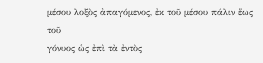μέσου λοξὸς ἀπαγόμενος, ἐκ τοῦ μέσου πάλιν ἕως τοῦ
γόνυος ὡς ἐπὶ τὰ ἐντὸς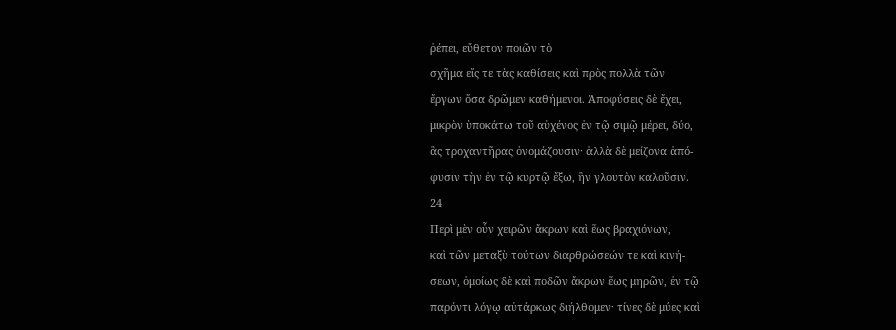ῥέπει, εὔθετον ποιῶν τὸ
σχῆμα εἴς τε τὰς καθίσεις καὶ πρὸς πολλὰ τῶν
ἔργων ὅσα δρῶμεν καθήμενοι. Ἀποφύσεις δὲ ἔχει,
μικρὸν ὑποκάτω τοῦ αὐχένος ἐν τῷ σιμῷ μέρει, δύο,
ἃς τροχαντῆρας ὀνομάζουσιν· ἀλλὰ δὲ μείζονα ἀπό-
φυσιν τὴν ἐν τῷ κυρτῷ ἔξω, ἣν γλουτὸν καλοῦσιν.
24
Περὶ μὲν οὖν χειρῶν ἄκρων καὶ ἕως βραχιόνων,
καὶ τῶν μεταξὺ τούτων διαρθρώσεών τε καὶ κινή-
σεων, ὁμοίως δὲ καὶ ποδῶν ἄκρων ἕως μηρῶν, ἐν τῷ
παρόντι λόγῳ αὐτάρκως διήλθομεν· τίνες δὲ μύες καὶ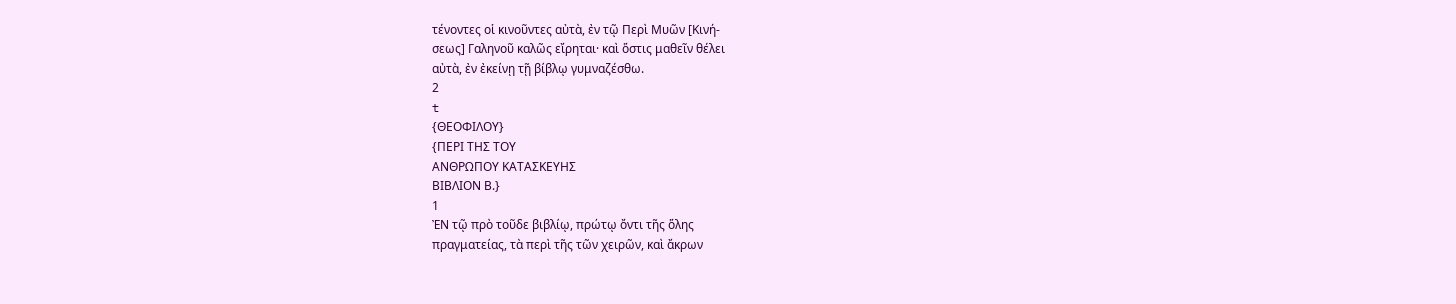τένοντες οἱ κινοῦντες αὐτὰ, ἐν τῷ Περὶ Μυῶν [Κινή-
σεως] Γαληνοῦ καλῶς εἴρηται· καὶ ὅστις μαθεῖν θέλει
αὐτὰ, ἐν ἐκείνῃ τῇ βίβλῳ γυμναζέσθω.
2
t
{ΘΕΟΦΙΛΟΥ}
{ΠΕΡΙ ΤΗΣ ΤΟΥ
ΑΝΘΡΩΠΟΥ ΚΑΤΑΣΚΕΥΗΣ
ΒΙΒΛΙΟΝ Β.}
1
ἘΝ τῷ πρὸ τοῦδε βιβλίῳ, πρώτῳ ὄντι τῆς ὅλης
πραγματείας, τὰ περὶ τῆς τῶν χειρῶν, καὶ ἄκρων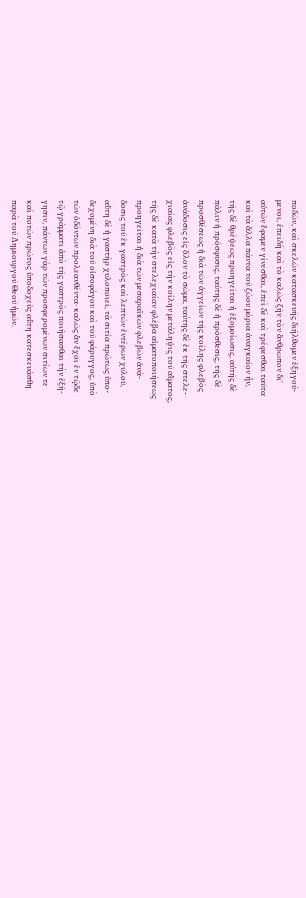ποδῶν, καὶ σκελῶν κατασκευῆς διήλθομεν ἐξηγού-
μενοι, ἐπειδὴ καὶ τὸ καλῶς ζῆν τὸν ἄνθρωπον δι'
αὐτῶν ἔφαμεν γίνεσθαι, ἐπεὶ δὲ καὶ τρέφεσθαι ταῦτα
καὶ τὰ ἄλλα πάντα τοῦ ζώου μόρια ἀναγκαῖον ἦν,
τῆς δὲ θρέψεως προηγεῖται ἡ ἐξομοίωσις, αὐτῆς δὲ
πάλιν ἡ πρόσφυσις, ταύτης δὲ ἡ πρόσθεσις, τῆς δὲ
προσθέσεως ἡ διὰ τῶν ἀγγείων τῆς κοίλης φλεβὸς
ἀνάδοσις εἰς ὅλον τὸ σῶμα, ταύτης δὲ ἐκ τῆς στελε-
χιαίας φλεβὸς εἰς τὴν κοίλην μετάληψις τοῦ αἵματος,
τῆς δὲ κατὰ τὴν στελεχιαίαν φλέβα αἱματοποιήσεως
προηγεῖται ἡ διὰ τῶν μεσαραϊκῶν φλεβῶν ἀνά-
δοσις τοῦ ἐκ γαστρὸς καὶ λεπτῶν ἐντέρων χυλοῦ,
αὕτη δὲ ἡ γαστὴρ χυλοποιεῖ, τὰ σιτία πρώτως ὑπο-
δεχομένη διὰ τοῦ οἰσοφάγου καὶ τοῦ φάρυγγος, ὑπὸ
τῶν ὀδόντων προλεανθέντα· καλῶς ἂν ἔχοι ἐν τῷδε
τῷ γράμματι ἀπὸ τῆς γαστρὸς ποιήσασθαι τὴν ἐξή-
γησιν, πάντων γὰρ τῶν προσφερομένων σιτίων τε
καὶ ποτῶν πρῶτος ὑποδοχεὺς αὕτη κατεσκευάσθη
παρὰ τοῦ Δημιουργοῦ Θεοῦ ἡμῶν.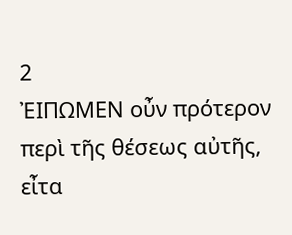2
ἘΙΠΩΜΕΝ οὖν πρότερον περὶ τῆς θέσεως αὐτῆς,
εἶτα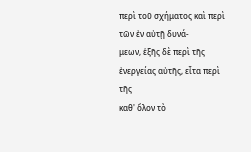περὶ τοῦ σχήματος καὶ περὶ τῶν ἐν αὐτῇ δυνά-
μεων, ἑξῆς δὲ περὶ τῆς ἐνεργείας αὐτῆς, εἶτα περὶ τῆς
καθ' ὅλον τὸ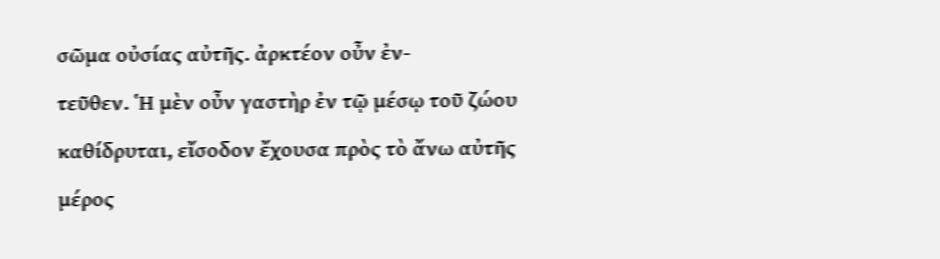σῶμα οὐσίας αὐτῆς. ἀρκτέον οὖν ἐν-
τεῦθεν. Ἡ μὲν οὖν γαστὴρ ἐν τῷ μέσῳ τοῦ ζώου
καθίδρυται, εἴσοδον ἔχουσα πρὸς τὸ ἄνω αὐτῆς μέρος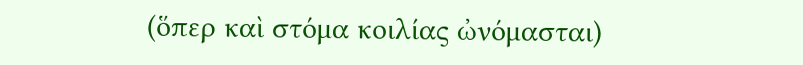(ὅπερ καὶ στόμα κοιλίας ὠνόμασται)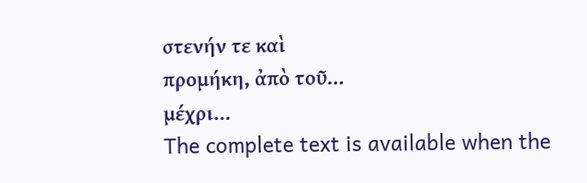στενήν τε καὶ
προμήκη, ἀπὸ τοῦ…
μέχρι…
The complete text is available when the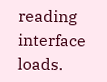reading interface loads.